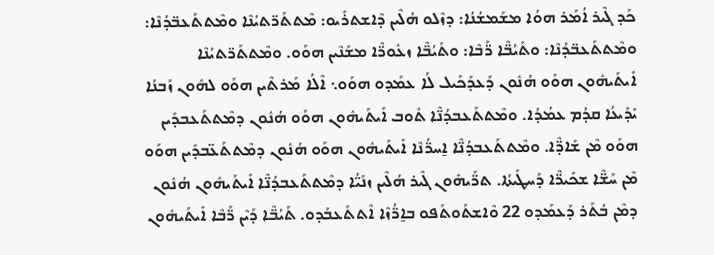ܟܰܕ ܓܶܝܪ ܐܳܡܰܪ ܗܘܳܐ ܡܫܰܡܫܳܢܳܐ: ܕܙܶܠܘ ܗܳܠܶܝܢ ܕܶܐܫܬܪܺܝܘ: ܡܶܬܬܰܪ̈ܬܝܳܢܶܐ ܘܡܶܬܬܰܥܒ̈ܕܳܢܶܐ: ܘܡܶܬܬܰܥܒ̈ܕܳܢܶܐ: ܘܬܰܝܳܒ̈ܶܐ ܪ̈ܰܒܶܐ: ܘܬܰܝܳܒ̈ܶܐ ܙܥܽܘܪ̈ܶܐ ܡܫܰܢܶܝܢ ܗܘܰܘ. ܘܡܶܬܬܰܪ̈ܬܝܳܢܶܐ ܐܺܝܬܰܝܗܽܘܢ ܗܘܰܘ ܗܳܢܽܘܢ ܕܰܥܕܰܟܺܝܠ ܠܳܐ ܥܡܰܕܘ ܗܘܰܘ܆ ܐܶܠܳܐ ܡܰܪܬܶܝܢ ܗܘܰܘ ܠܗܽܘܢ ܙܰܒܢܳܐ ܝܺܕܺܝܥܳܐ ܩܕܳܡ ܥܡܳܕܳܐ. ܘܡܶܬܬܰܥܒܕܳܢ̈ܶܐ ܬܽܘܒ ܐܺܝܬܰܝܗܽܘܢ ܗܘܰܘ ܗܳܢܽܘܢ ܕܡܶܬܬܰܥܒܕܺܝܢ ܗܘܰܘ ܡܶܢ ܫܺܐܕ̈ܶܐ. ܘܡܶܬܬܰܥܒܕܳܢ̈ܶܐ ܐ̱ܚܪ̈ܳܢܶܐ ܐܺܝܬܰܝܗܽܘܢ ܗܘܰܘ ܗܳܢܽܘܢ ܕܡܶܬܬܰܥ̈ܒܕܺܝܢ ܗܘܰܘ ܡܶܢ ܚܰܫ̈ܶܐ ܫܟܺܝܪ̈ܶܐ ܕܰܚܛܺܝܬܳܐ. ܬܪ̈ܰܝܗܺܘܢ ܓܶܝܪ ܗܳܠܶܝܢ ܙܢܰܝ̈ܳܐ ܕܡܶܬܬܰܥܒܕܳܢ̈ܶܐ ܐܺܝܬܰܝܗܽܘܢ ܗܳܢܽܘܢ ܕܡܶܢ ܒܳܬܰܪ ܕܰܥܡܰܕܘ 22 ܘܶܐܫܬܰܘܬܰܦܘ ܒܐ̱ܪ̈ܳܙܶܐ ܐܶܬܬܰܥܒܰܕܘ. ܬܰܝܳܒ̈ܶܐ ܕܰܝܶܢ ܪ̈ܰܒܶܐ ܐܺܝܬܰܝܗܽܘܢ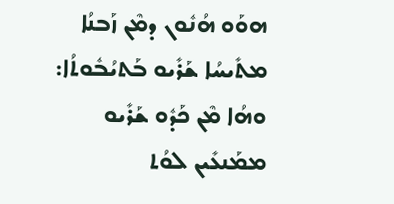ܗܘܰܘ ܗܳܢܽܘܢ ܕܡܶܢ ܙܰܒܢܳܐ ܡܬܺܝܚܳܐ ܫܰܪܺܝܘ ܒܰܬܝܳܒܽܘܬܳܐ: ܘܗܳܐ ܡܶܢ ܟܰܕܽܘ ܫܰܪܺܝܘ ܡܡܰܢܥܺܝܢ ܠܘܳܬ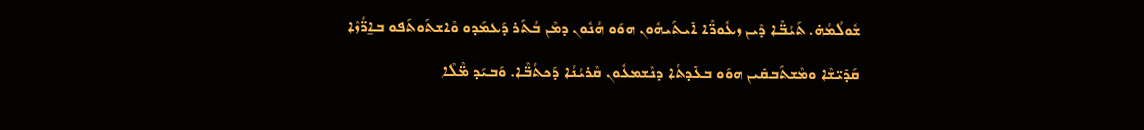ܫܽܘܠܳܡܳܗ̇. ܬܰܝܳܒ̈ܶܐ ܕܶܝܢ ܙܥܽܘܪ̈ܶܐ ܐܺܝܬܰܝܗܽܘܢ ܗܘܰܘ ܗܳܢܽܘܢ ܕܡܶܢ ܒܳܬܰܪ ܕܰܥܡܰܕܘ ܘܶܐܫܬܰܘܬܰܦܘ ܒܐ̱ܪ̈ܳܙܶܐ ܩܰܕܺܝ̈ܫܶܐ ܘܡܶܫܬܰܒܩܺܝܢ ܗܘܰܘ ܒܥܺܕܬܳܐ ܕܢܶܫܡܥܽܘܢ ܩܶܪܝܳܢܳܐ ܕܰܟܬܳܒ̈ܶܐ. ܘܰܒܝܰܕ ܡ̈ܶܠܶܐ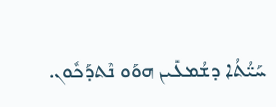ܚܰܝ̈ܳܬܳܐ ܕܫܳܡܥܺܝܢ ܗܘܰܘ ܢܶܬܕܰܟܽܘܢ.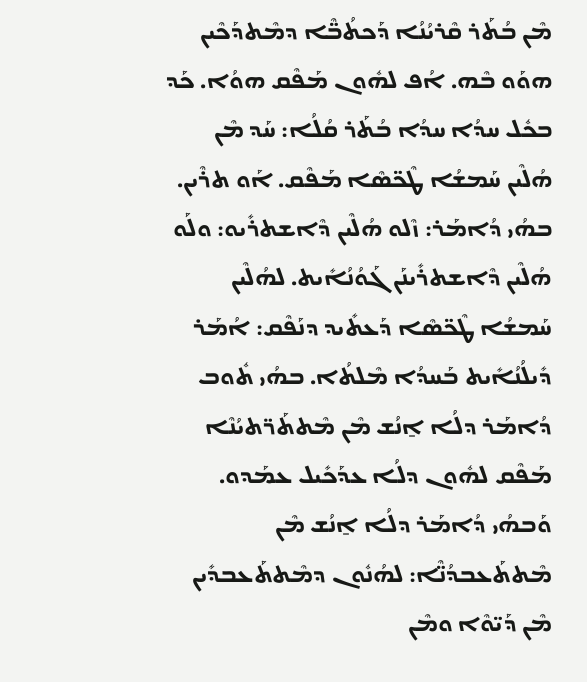ܡܶܢ ܒܳܬܰܪ ܩܶܪܝܳܢܳܐ ܕܰܟܬܳܒ̈ܶܐ ܕܡܶܬܕܰܟܶܝܢ ܗܘܰܘ ܒܶܗ. ܐܳܦ ܠܗܽܘܢ ܡܰܦܶܩ ܗܘܳܐ. ܟܰܕ ܒܟܽܠ ܚܕܳܐ ܚܕܳܐ ܒܳܬܰܪ ܩܳܠܳܐ: ܚܰܕ ܡܶܢ ܗܳܠܶܝܢ ܚܰܡܫܳܐ ܛܶܟ̈ܣܶܐ ܡܰܦܶܩ. ܐܰܘ ܬܪܶܝܢ. ܒܗܳܝ ܕܳܐܡܰܪ: ܙܶܠܘ ܗܳܠܶܝܢ ܕܶܐܫܬܪܺܝܘ: ܘܠܰܘ ܗܳܠܶܝܢ ܕܶܐܫܬܪܺܝܢܰܢ ܓܰܘܳܢܳܐܺܝܬ. ܠܗܳܠܶܝܢ ܚܰܡܫܳܐ ܛܶܟ̈ܣܶܐ ܕܰܥܬܺܝܕ ܕܢܰܦܶܩ: ܐܳܡܰܪ ܕܺܝܠܳܢܳܐܺܝܬ ܒܰܚܕܳܐ ܡܶܠܬܳܐ. ܒܗܳܝ ܬܽܘܒ ܕܳܐܡܰܪ ܕܠܳܐ ܐ̱ܢܳܫ ܡܶܢ ܡܶܬܬܰܪ̈ܬܝܳܢܶܐ ܡܰܦܶܩ ܠܗܽܘܢ ܕܠܳܐ ܥܕܰܟܺܝܠ ܥܡܰܕܘ. ܘܰܒܗܳܝ ܕܳܐܡܰܪ ܕܠܳܐ ܐ̱ܢܳܫ ܡܶܢ ܡܶܬܬܰܥܒܕܳܢ̈ܶܐ: ܠܗܳܢܽܘܢ ܕܡܶܬܬܰܥܒܕܺܝܢ ܡܶܢ ܕܰܝ̈ܘܶܐ ܘܡܶܢ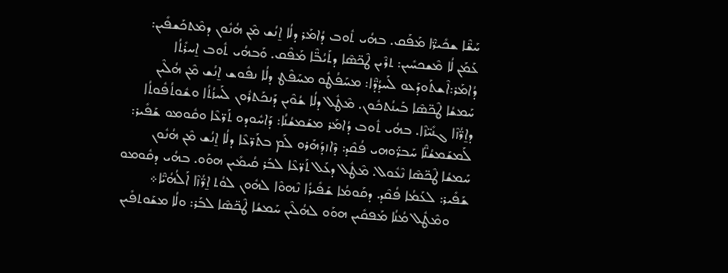ܚܰܫ̈ܶܐ ܫܟܺܝܪ̈ܶܐ ܡܰܦܰܩ. ܒܗܳܝ ܬܽܘܒ ܕܳܐܡܰܪ ܕܠܳܐ ܐ̱ܢܳܫ ܡܶܢ ܗܳܢܽܘܢ ܕܡܶܬܟܰܫܦܺܝܢ: ܥܰܡܰܢ ܠܳܐ ܡܶܫܟܚܺܝܢ: ܬܪܶܝܢ ܛܶܟ̈ܣܶܐ ܕܬܰܝܳܒ̈ܶܐ ܡܰܦܶܩ. ܘܰܒܗܳܝ ܬܽܘܒ ܐ̱ܚܪܺܬܳܐ ܕܳܐܡܰܪ:ܐܶܫܬܰܘܕܰܥܘ ܠܰܚܕܳܕ̈ܶܐ: ܡܚܰܦܳܛܽܘ ܡܚܰܦܶܛ ܕܠܳܐ ܢܦܽܘܫ ܐ̱ܢܳܫ ܡܶܢ ܗܳܠܶܝܢ ܚܰܡܫܳܐ ܛܶܟ̈ܣܶܐ ܒܰܝܢܳܬܟܽܘܢ. ܡܶܛܽܠ ܕܠܳܐ ܫܳܘܶܝܢ ܕܰܢܟܰܬܪܽܘܢ ܠܰܚܙܳܬܳܐ ܘܫܽܘܬܳܦܽܘܬܳܐ ܕܐ̱ܪ̈ܳܙܶܐ ܓܢܺܝ̈ܙܶܐ. ܒܗܳܝ ܬܽܘܒ ܕܳܐܡܰܪ ܡܫܰܡܫܳܢܳܐ: ܕܰܐܚܽܘܕܘ ܬܰܪ̈ܥܶܐ ܘܩܽܘܡܘ ܫܰܦܺܝܪ: ܠܰܡܫܰܡܫܳܢ̈ܶܐ ܚܰܒܪ̈ܰܘܗܝ ܦܳܩܶܕ: ܕܶܐܙܕܰܗܰܪܘ ܠܰܡ ܒܬܰܪ̈ܥܶܐ ܕܠܳܐ ܐ̱ܢܳܫ ܡܶܢ ܗܳܢܽܘܢ ܚܰܡܫܳܐ ܛܶܟ̈ܣܶܐ ܢܶܥܽܘܠ. ܡܶܛܽܠ ܕܥܰܠ ܬܰܪ̈ܥܶܐ ܠܒܰܪ ܩܳܝܡܺܝܢ ܗܘܰܘ. ܒܗܳܝ ܕܩܽܘܡܘ ܫܰܦܺܝܪ: ܠܥܰܡܳܐ ܦܳܩܶܕ. ܕܩܰܘܡܳܐ ܫܰܦܺܝܪܳܐ ܢܶܗܘܶܐ ܠܗܽܘܢ ܠܘܳܬ ܐ̱ܪ̈ܳܙܶܐ ܐܰܠܳܗܳܝ̈ܶܐ܀
     ܘܡܶܛܽܠ ܡܳܢܳܐ ܡܰܦܩܺܝܢ ܗܘܰܘ ܠܗܳܠܶܝܢ ܚܰܡܫܳܐ ܛܶܟ̈ܣܶܐ ܠܒܰܪ: ܘܠܳܐ ܡܫܰܘܬܦܺܝܢ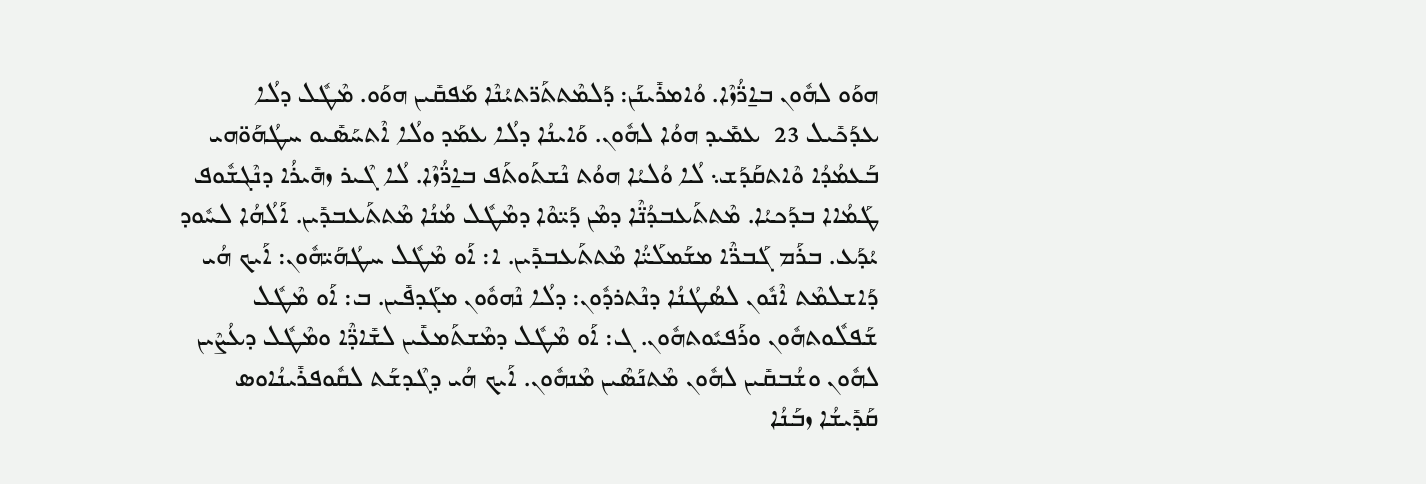ܗܘܰܘ ܠܗܽܘܢ ܒܐ̱ܪ̈ܳܙܶܐ. ܘܳܐܡܪܺܝܢܰܢ: ܕܰܠܡܶܬܬܰܪ̈ܬܝܳܢܶܐ ܡܰܦܩܺܝܢ ܗܘܰܘ. ܡܶܛܽܠ ܕܠܳܐ ܥܕܰܟܺܝܠ 23  ܥܡܺܝܕ ܗܘܳܐ ܠܗܽܘܢ. ܘܰܐܝܢܳܐ ܕܠܳܐ ܥܡܰܕ ܘܠܳܐ ܐܶܬܚܰܣܺܝܘ ܚܛܳܗܰܘ̈ܗܝ ܒܰܥܡܳܕܳܐ ܘܶܐܬܩܰܕܰܫ܆ ܠܳܐ ܘܳܠܝܳܐ ܗܘܳܬ ܢܶܫܬܰܘܬܰܦ ܒܐ̱ܪ̈ܳܙܶܐ. ܠܳܐ ܓܶܝܪ ܙܗܺܝܪܳܐ ܕܢܶܓܫܽܘܦ ܛܰܡܳܐܐ ܒܕܰܟܝܳܐ. ܡܶܬܬܰܥܒܕܳܢ̈ܶܐ ܕܡܶܢ ܕܰܝ̈ܘܶܐ ܕܡܶܛܽܠ ܡܳܢܳܐ ܡܶܬܬܰܥܒܕܺܝܢ. ܐܰܠܳܗܳܐ ܠܚܽܘܕ ܝܳܕܰܥ. ܒܪܰܡ ܓܰܒܪ̈ܶܐ ܡܫܰܡܠܰܝ̈ܳܐ ܡܶܬܬܰܥܒܕܺܝܢ. ܐ: ܐܰܘ ܡܶܛܽܠ ܚܛܳܗܰܝ̈ܗܽܘܢ: ܐܰܝܟ ܗܳܝ ܕܰܐܫܠܡܶܬ ܐܶܢܽܘܢ ܠܣܳܛܳܢܳܐ ܕܢܶܬܪܕܽܘܢ: ܕܠܳܐ ܢܶܗܘܽܘܢ ܡܓܰܕܦܺܝܢ. ܒ: ܐܰܘ ܡܶܛܽܠ ܫܰܦܠܽܘܬܗܽܘܢ ܘܪܰܦܝܽܘܬܗܽܘܢ. ܓ: ܐܰܘ ܡܶܛܽܠ ܕܡܶܫܬܰܡܥܺܝܢ ܠܫܺܐܕ̈ܶܐ ܘܡܶܛܽܠ ܕܥܳܨܶܝܢ ܠܗܽܘܢ ܘܫܳܒܩܺܝܢ ܠܗܽܘܢ ܡܶܬܢܰܣܶܝܢ ܡܶܢܗܽܘܢ. ܐܰܝܟ ܗܳܝ ܕܓܶܕܫܰܬ ܠܩܽܘܦܪܺܝܢܳܐܘܣ ܩܰܕܺܝܫܳܐ ܙܒܰܢܳܐ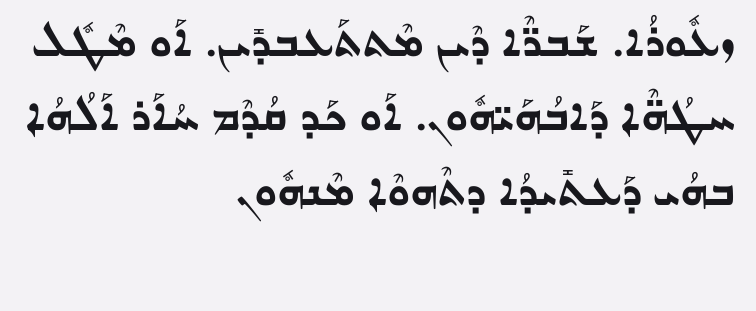ܙܥܽܘܪܳܐ. ܫܰܒܪ̈ܶܐ ܕܶܝܢ ܡܶܬܬܰܥܒܕܺܝܢ. ܐܰܘ ܡܶܛܽܠ ܚܛܳܗ̈ܶܐ ܕܰܐܒܳܗܰܝ̈ܗܽܘܢ. ܐܰܘ ܟܰܕ ܩܳܕܶܡ ܚܳܐܰܪ ܐܰܠܳܗܳܐ ܒܗܳܝ ܕܰܥܬܺܝܕܳܐ ܕܬܶܗܘܶܐ ܡܶܢܗܽܘܢ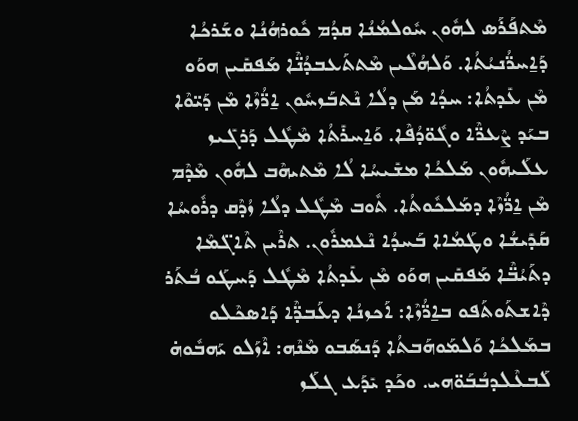ܡܶܬܦܰܪܰܣ ܠܗܽܘܢ ܚܽܘܠܡܳܢܳܐ ܩܕܳܡ ܟܽܘܪܗܳܢܳܐ ܘܫܰܪܟܳܐ ܕܰܐ̱ܚܪ̈ܳܢܝܳܬܳܐ. ܘܰܠܗܳܠܶܝܢ ܡܶܬܬܰܥܒܕܳܢ̈ܶܐ ܡܰܦܩܺܝܢ ܗܘܰܘ ܡܶܢ ܥܺܕܬܳܐ: ܚܕܳܐ ܡܰܢ ܕܠܳܐ ܢܶܬܒܰܙܚܽܘܢ ܐ̱ܪ̈ܳܙܶܐ ܡܶܢ ܕܰܝ̈ܘܶܐ ܒܝܰܕ ܨܶܥܪ̈ܶܐ ܘܓܽܘ̈ܕܳܦܶܐ. ܘܰܐ̱ܚܪܺܬܳܐ ܡܶܛܽܠ ܕܰܪܓܺܝܙ ܥܠܰܝܗܽܘܢ ܡܰܠܟܳܐ ܡܫܺܝܚܳܐ ܠܳܐ ܡܶܬܝܗܶܒ ܠܗܽܘܢ ܡܶܕܶܡ ܡܶܢ ܐ̱ܪ̈ܳܙܶܐ ܕܡܰܠܟܽܘܬܳܐ. ܬܽܘܒ ܡܶܛܽܠ ܕܠܳܐ ܙܳܕܶܩ ܕܪܽܘܚܳܐ ܩܰܕܺܝܫܳܐ ܘܛܰܡܳܐܐ ܒܰܚܕܳܐ ܢܶܥܡܪܽܘܢ. ܬܪܶܝܢ ܬܶܐܓ̈ܡܶܐ ܕܬܰܝܳܒ̈ܶܐ ܡܰܦܩܺܝܢ ܗܘܰܘ ܡܶܢ ܥܺܕܬܳܐ ܡܶܛܽܠ ܕܰܚܛܰܘ ܒܳܬܰܪ ܕܶܐܫܬܰܘܬܰܦܘ ܒܐ̱ܪ̈ܳܙܶܐ: ܐܰܟܙܢܳܐ ܕܥܰܒܕ̈ܶܐ ܕܰܐܣܟܶܠܘ ܒܡܰܠܟܳܐ ܘܰܠܡܰܘܗܰܒܬܳܐ ܕܰܢܣܰܒܘ ܡܶܢܶܗ: ܐܶܙܰܠܘ ܝܰܗܒܽܘܗ̇ ܠܰܒܥܶܠܕܒܳܒܰܘ̈ܗܝ. ܘܟܰܕ ܝܺܕܰܥ ܓܠܰܙ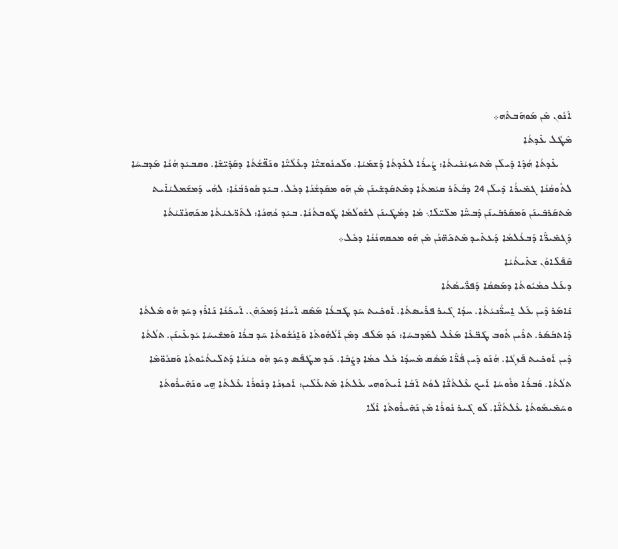ܐܶܢܽܘܢ ܡܶܢ ܡܰܘܗܰܒܬܶܗ܀
ܡܶܛܽܠ ܥܺܕܬܳܐ
     ܥܺܕܬܳܐ ܗܳܕܶܐ ܕܺܝܠܰܢ ܡܶܬܚܰܙܝܳܢܺܝܬܳܐ: ܨܳܝܪܳܐ ܠܥܺܕܬܳܐ ܕܰܫܡܰܝܳܐ. ܘܠܰܟܢܽܘܫܝ̈ܶܐ ܕܥܶܠܳܝ̈ܶܐ ܘܢܰܦ̈ܫܳܬܳܐ ܕܩܰܕܺܝ̈ܫܶܐ. ܘܩܒܝܰܕ ܗܳܢܳܐ ܡܰܕܒܚܳܐ ܠܬܽܘܩܳܢܳܐ ܓܡܺܝܪܳܐ ܕܺܝܠܰܢ 24 ܕܒܳܬܰܪ ܩܝܳܡܬܳܐ ܕܡܶܬܩܰܕܫܺܝܢܰܢ ܡܶܢ ܗܰܘ ܡܩܰܕܫܳܢܳܐ ܕܟܽܠ. ܒܝܰܕ ܩܽܘܪܒܳܢܳܐ: ܠܗܳܝ ܕܰܡܫܰܡܠܝܳܐܺܝܬ ܡܶܬܩܰܪܒܺܝܢܰܢ ܘܰܡܩܰܪܒܺܝܢܰܢ ܕܶܒܚ̈ܶܐ ܡܠܺܝ̈ܠܶܐ܆ ܡܳܐ ܕܡܳܛܶܝܢܰܢ ܠܫܽܘܠܳܡܳܐ ܛܽܘܒܬܳܢܳܐ. ܒܝܰܕ ܟܳܗܢܳܐ: ܠܬܰܪ̈ܥܝܳܬܳܐ ܡܟܰܗܢܳܢ̈ܝܳܬܳܐ ܕܰܓܡܺܝܪ̈ܶܐ ܕܰܒܥܳܠܡܳܐ ܕܰܥܬܺܝܕ ܡܶܬܟܰܗ̈ܢܳܢ ܡܶܢ ܗܰܘ ܡܟܩܗܢܳܢܳܐ ܕܟܽܠ܀
ܩܶܦܰܠܶܐܘܳܢ ܫܬܺܝܬܳܝܳܐ
ܕܥܰܠ ܟܡܳܝܽܘܬܳܐ ܕܡܰܣܩܳܐ ܕܰܦܪ̈ܺܝܣܳܬܳܐ
ܢܺܐܡܰܪ ܕܶܝܢ ܥܰܠ ܐ̱ܚܪ̈ܳܢܝܳܬܳܐ. ܚܕܳܐ ܓܶܝܪ ܦܪܺܝܣܬܳܐ. ܐܰܘܟܺܝܬ ܚܰܕ ܛܰܒܥܳܐ ܡܰܣܶܩ ܐܰܝܢܳܐ ܕܰܡܟܰܗܶܢ. ܐܰܝܟܰܢܳܐ ܢܰܐܪܶܙ ܕܚܰܕ ܗܽܘ ܡܶܠܬܳܐ ܕܶܐܬܒܰܣܰܪ. ܬܪܶܝܢ ܬܽܘܒ ܛܰܒ̈ܥܶܐ ܡܰܥܶܠ ܠܡܰܕܒܚܳܐ: ܟܰܕ ܡܰܠܶܦ ܕܡܶܢ ܐܰܠܳܗܽܘܬܳܐ ܘܰܐ̱ܢܳܫܽܘܬܳܐ ܚܰܕ ܒܪܳܐ ܘܰܡܫܺܝܚܳܐ ܝܳܕܥܺܝܢܰܢ. ܬܠܳܬܳܐ ܕܶܝܢ ܐܰܘܟܺܝܬ ܦܰܙܓܳܐ. ܗܳܢܰܘ ܕܶܝܢ ܦܳܪ̈ܶܐ ܡܰܣܳܩ ܡܶܚܕܳܐ ܟܽܠ ܟܡܳܐ ܕܨܳܒܶܐ. ܟܰܕ ܡܛܰܦܰܣ ܕܚܰܕ ܗܽܘ ܟܝܳܢܳܐ ܕܰܬܠܺܝܬܳܝܽܘܬܳܐ ܘܰܩܢܽܘ̈ܡܶܐ ܬܠܳܬܳܐ. ܘܰܒܪܳܐ ܘܪܽܘܚܳܐ ܐܰܝܟ ܥܶܠܬܳܢ̈ܶܐ ܠܘܳܬ ܐܰܒܳܐ ܐܺܝܬܰܘܗܝ ܥܶܠܬܳܐ ܡܶܬܥܰܠܶܝܢ: ܐܰܟܙܢܳܐ ܕܢܽܘܪܳܐ ܥܶܠܬܳܐ ܗ̱ܝ ܘܢܰܗܺܝܪܽܘܬܳܐ ܘܚܰܡܺܝܡܽܘܬܳܐ ܥܶܠܬܳܢ̈ܶܐ. ܠܰܘ ܓܶܝܪ ܢܽܘܪܳܐ ܡܶܢ ܢܰܗܺܝܪܽܘܬܳܐ ܐܶܠܳܐ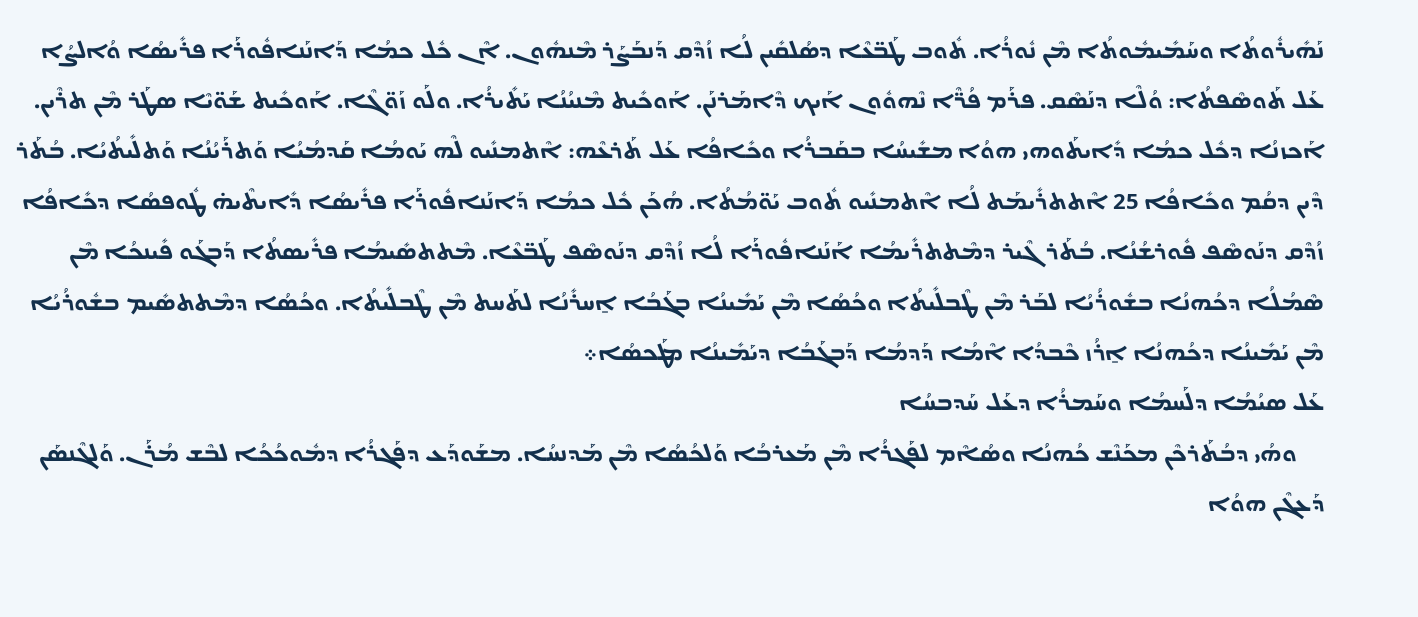ܢܰܗܺܝܪܽܘܬܳܐ ܘܚܰܡܺܝܡܽܘܬܳܐ ܡܶܢ ܢܽܘܪܳܐ. ܬܽܘܒ ܛܰܒ̈ܥܶܐ ܕܣܳܠܩܺܝܢ ܠܳܐ ܙܳܕܶܩ ܕܰܢܒܰܨܰܪ ܡܶܢܗܽܘܢ. ܐܶܢ ܟܽܠ ܟܡܳܐ ܕܰܐܢܰܢܐܦܽܘܪܰܐ ܦܪܺܝܣܳܐ ܘܳܐܠܨܳܐ ܥܰܠ ܬܰܘܣܶܦܬܳܐ: ܘܳܠܶܐ ܕܢܰܣܶܩ. ܦܪܰܡ ܦܳܪ̈ܶܐ ܢܶܗܘܽܘܢ ܐܰܝܟ ܕܶܐܡܰܪܢܰܢ. ܐܰܘܟܺܝܬ ܡܶܢܝܳܢܳܐ ܝܰܬܺܝܪܳܐ. ܘܠܰܘ ܙܰܘ̈ܓܶܐ. ܐܰܘܟܺܝܬ ܫܰܘ̈ܝܶܐ ܣܛܰܪ ܡܶܢ ܬܪܶܝܢ. ܐܰܟܙܢܳܐ ܕܟܽܠ ܟܡܳܐ ܕܺܐܝܬܰܘܗܝ ܗܘܳܐ ܡܫܺܝܚܳܐ ܒܩܰܒܪܳܐ ܘܟܺܐܦܳܐ ܥܰܠ ܬܰܪܥܶܗ: ܐܶܬܡܢܺܝܘ ܠܶܗ ܝܰܘܡܳܐ ܩܰܕܡܳܝܳܐ ܘܰܬܪܰܝܳܢܳܐ ܘܰܬܠܺܝܬܳܝܳܐ. ܒܳܬܰܪ ܕܶܝܢ ܕܩܳܡ ܘܟܺܐܦܳܐ 25 ܐܶܬܬܪܺܝܡܰܬ ܠܳܐ ܐܶܬܡܢܺܝܘ ܬܽܘܒ ܝܰܘ̈ܡܳܬܳܐ. ܗܳܟܰܢ ܟܽܠ ܟܡܳܐ ܕܰܐܢܰܢܐܦܽܘܪܰܐ ܦܪܺܝܣܳܐ ܕܺܐܝܬܶܝܗ̇ ܛܽܘܦܣܳܐ ܕܟܺܐܦܳܐ ܙܳܕܶܩ ܕܢܰܘܣܶܦ ܦܽܘܪܫܳܢܳܐ. ܒܳܬܰܪ ܓܶܝܪ ܕܡܶܬܬܪܺܝܡܳܐ ܐܰܢܰܢܐܦܽܘܪܰܐ ܠܳܐ ܙܳܕܶܩ ܕܢܰܘܣܶܦ ܛܰܒ̈ܥܶܐ. ܡܶܬܬܣܺܝܡܳܐ ܦܪܺܝܣܬܳܐ ܕܰܒܓܰܘ ܦܺܝܢܟܳܐ ܡܶܢ ܣܶܡܳܠܳܐ ܕܟܳܗܢܳܐ ܒܫܽܘܪܳܝܳܐ ܠܒܰܪ ܡܶܢ ܛܶܒܠܺܝܬܳܐ ܘܟܳܣܳܐ ܡܶܢ ܝܰܡܺܝܢܳܐ ܒܓܰܒܳܐ ܐ̱ܚܪܺܢܳܐ ܠܬܰܚܬ ܡܶܢ ܛܶܒܠܺܝܬܳܐ. ܘܟܳܣܳܐ ܕܡܶܬܬܣܺܝܡ ܒܫܽܘܪܳܝܳܐ ܡܶܢ ܝܰܡܺܝܢܳܐ ܕܟܳܗܢܳܐ ܐ̱ܪܳܙ ܟܶܒܕܳܐ ܐܶܡܳܐ ܕܰܕܡܳܐ ܕܰܒܓܰܒܳܐ ܕܝܰܡܺܝܢܳܐ ܡܛܰܟܣܳܐ܀
ܥܰܠ ܣܝܳܡܳܐ ܕܠܰܚܡܳܐ ܘܚܰܡܪܳܐ ܕܥܰܠ ܚܰܕܒܚܳܐ
     ܘܗܳܝ ܕܒܳܬܰܪܟܶܢ ܡܟܰܢܶܫ ܟܳܗܢܳܐ ܘܣܳܐܶܡ ܠܦܰܓܪܳܐ ܡܶܢ ܡܰܥܪܒܳܐ ܘܰܠܟܳܣܳܐ ܡܶܢ ܡܰܕܢܚܳܐ. ܡܫܰܘܕܰܥ ܕܦܰܓܪܳܐ ܕܡܽܘܟܳܟܳܐ ܠܒܶܫ ܡܳܪܰܢ. ܘܰܠܓܶܢܣܰܢ ܕܰܥܓܶܢ ܗܘܳܐ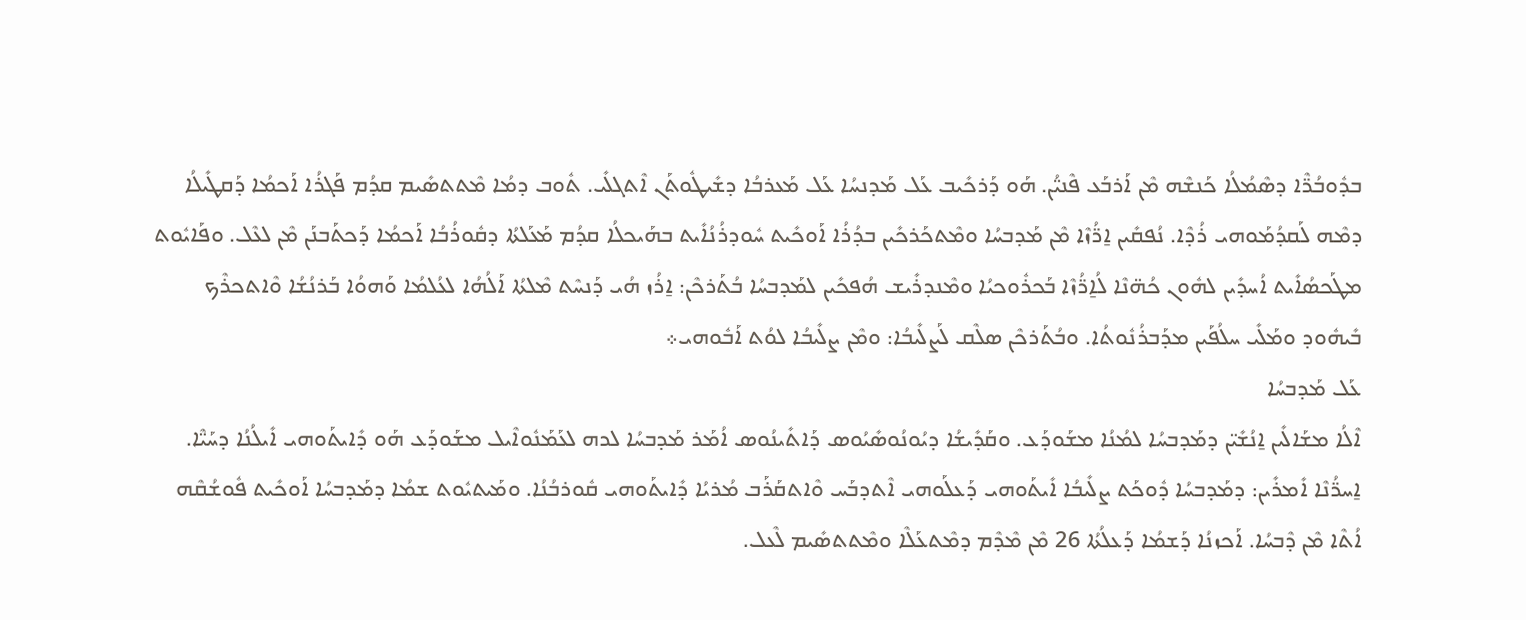ܒܕܽܘܒܳܪ̈ܶܐ ܕܣܶܡܳܠܳܐ ܟܰܢܫܶܗ ܡܶܢ ܐܰܪܒܰܥ ܦܶܢܝ̈ܳܢ. ܗܰܘ ܕܰܪܟܺܝܒ ܥܰܠ ܡܰܕܢܚܳܐ ܥܰܠ ܡܰܥܪܒܳܐ ܕܫܺܝܛܽܘܬܰܢ ܐܶܬܓܠܺܝ. ܬܽܘܒ ܕܡܳܐ ܡܶܬܬܣܺܝܡ ܩܕܳܡ ܦܰܓܪܳܐ ܐܰܟܡܳܐ ܕܰܩܛܺܝܠܳܐ ܕܡܶܗ ܠܰܩܕܳܡܰܘܗܝ ܪܳܕܶܐ. ܢܳܦܩܺܝܢ ܐ̱ܪ̈ܳܙܶܐ ܡܶܢ ܡܰܕܒܚܳܐ ܘܡܶܬܟܰܪܟܺܝܢ ܒܕܳܪܳܐ ܐܰܘܟܺܝܬ ܚܽܘܕܪܳܢܳܐܺܝܬ ܒܗܰܝܟܠܳܐ ܩܕܳܡ ܡܰܥܰܠܬܳܐ ܕܩܽܘܪܳܒܳܐ ܐܰܟܡܳܐ ܕܰܟܬܰܒܢܰܢ ܡܶܢ ܠܥܶܠ. ܘܦܰܐܝܽܘܬ ܡܛܰܟܣܳܐܺܝܬ ܐܳܚܕܺܝܢ ܠܗܽܘܢ ܟܳܗ̈ܢܶܐ ܠܳܐ̱ܪ̈ܳܙܶܐ ܒܰܟܪܽܘܟܝܳܐ ܘܡܶܢܕܪܺܝܫ ܗܳܦܟܺܝܢ ܠܡܰܕܒܚܳܐ ܒܳܬܰܪܟܶܢ: ܐ̱ܪܳܙ ܗܳܝ ܕܰܢܚܶܬ ܡܶܠܬܳܐ ܐܰܠܳܗܳܐ ܠܥܳܠܡܳܐ ܘܰܗܘܳܐ ܒܰܪܢܳܫܳܐ ܘܶܐܬܟܪܶܟ ܒܺܝܗܽܘܕ ܘܡܰܠܺܝ ܚܠܳܦܰܝܢ ܡܕܰܒܪܳܢܽܘܬܳܐ. ܘܒܳܬܰܪܟܶܢ ܣܠܶܩ ܠܰܨܠܺܝܒܳܐ: ܘܡܶܢ ܨܠܺܝܒܳܐ ܠܘܳܬ ܐܰܒܽܘܗܝ܀
ܥܰܠ ܡܰܕܒܚܳܐ
ܐܶܠܳܐ ܡܫܰܐܠܺܝܢ ܐ̱ܢܳܫܺܝ̈ܢ ܕܡܰܕܒܚܳܐ ܠܡܳܢܳܐ ܡܫܰܘܕܰܥ. ܘܩܰܕܺܝܫܳܐ ܕܝܳܘܢܳܘܣܺܝܳܘܣ ܕܰܐܬܺܝܢܳܘܣ ܐܳܡܰܪ ܡܰܕܒܚܳܐ ܠܖܗ ܠܥܰܡܰܢܽܘܐܶܝܠ ܡܫܰܘܕܰܥ ܗܰܘ ܕܺܐܝܬܰܘܗܝ ܐܺܝܠܳܢܳܐ ܕܚܰܝ̈ܶܐ. ܐ̱ܚܪ̈ܳܢܶܐ ܐܺܡܪܺܝܢ: ܕܡܰܕܒܚܳܐ ܕܽܘܟܰܬ ܨܠܺܝܒܳܐ ܐܺܝܬܰܘܗܝ ܕܰܥܠܰܘܗܝ ܐܶܬܕܒܰܚ ܘܶܐܬܩܰܪܰܒ ܡܳܪܝܳܐ ܕܺܐܝܬܰܘܗܝ ܩܽܘܪܒܳܢܳܐ. ܘܡܰܝܬܝܽܘܬ ܫܡܳܐ ܕܡܰܕܒܚܳܐ ܐܰܘܟܺܝܬ ܦܽܘܫܳܩܶܗ ܐܳܬܶܐ ܡܶܢ ܕܶܒܚܳܐ. ܐܰܟܙܢܳܐ ܕܰܫܡܳܐ ܕܰܥܠܳܬܳܐ 26 ܡܶܢ ܡܶܕܶܡ ܕܡܶܬܥܰܠܶܐ ܘܡܶܬܬܣܺܝܡ ܠܶܥܠ.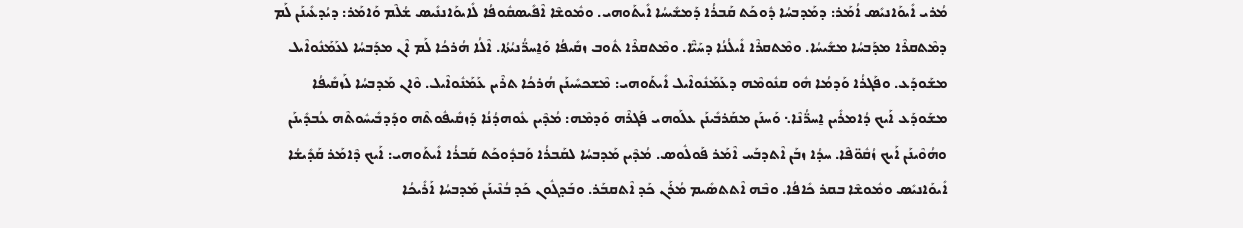ܡܳܪܝ ܐܺܝܘܰܐܢܝܺܣ ܐܳܡܰܪ: ܕܡܰܕܒܚܳܐ ܕܽܘܟܰܬ ܩܰܒܪܳܐ ܕܰܡܫܺܝܚܳܐ ܐܺܝܬܰܘܗܝ. ܘܡܽܘܫܶܐ ܐܶܦܺܝܣܩܽܘܦܳܐ ܠܺܐܝܘܰܐܢܢܺܝܣ ܫܳܠܶܡ ܘܰܐܡܰܪ: ܕܝܳܕܥܺܝܢܰܢ ܠܰܡ ܕܡܶܬܩܪܶܐ ܡܕܰܒܚܳܐ ܡܫܺܝܚܳܐ. ܘܡܶܬܩܪܶܐ ܐܺܝܠܳܢܳܐ ܕܚܰܝ̈ܶܐ. ܘܡܶܬܩܪܶܐ ܬܽܘܒ ܙܩܺܝܦܳܐ ܘܰܐ̱ܚܪ̈ܳܢܝܳܬܳܐ. ܐܶܠܳܐ ܗܳܪܟܳܐ ܠܰܡ ܐܶܢ ܡܕܰܒܚܳܐ ܠܥܰܡܰܢܽܘܐܶܝܠ ܡܫܰܘܕܰܥ. ܘܦܰܓܪܳܐ ܘܰܕܡܳܐ ܗܽܘ ܩܢܽܘܡܶܗ ܕܥܰܡܰܢܽܘܐܶܝܠ ܐܺܝܬܰܘܗܝ: ܡܶܫܟܚܺܝܢܰܢ ܗܳܪܟܳܐ ܬܪܶܝܢ ܥܰܡܰܢܽܘܐܶܝܠ. ܘܶܐܢ ܡܰܕܒܚܳܐ ܠܰܙܩܺܝܦܳܐ ܡܫܰܘܕܰܥ ܐܰܝܟ ܕܳܐܡܪܺܝܢ ܐ̱ܚܪ̈ܳܢܶܐ܆ ܘܰܚܢܰܢ ܡܩܰܪܒܺܝܢܰܢ ܥܠܰܘܗܝ ܦܰܓܪܶܗ ܘܰܕܡܶܗ: ܡܳܕܶܝܢ ܥܽܘܗܕܳܢܳܐ ܕܰܙܩܺܝܦܽܘܬܶܗ ܘܕܰܕܒܺܝܚܽܘܬܶܗ ܥܳܒܕܺܝܢܰܢ ܘܗܳܘܶܝܢܰܢ ܐܰܝܟ ܙܳܩܽܘ̈ܦܶܐ. ܚܕܳܐ ܙܒܰܢ ܐܶܬܕܒܰܚ ܐܶܡܰܪ ܦܰܘܠܽܘܣ. ܡܳܕܶܝܢ ܡܰܕܒܚܳܐ ܠܩܰܒܪܳܐ ܘܰܒܕܽܘܟܰܬ ܩܰܒܪܳܐ ܐܺܝܬܰܘܗܝ: ܐܰܝܟ ܕܶܐܡܰܪ ܩܰܕܺܝܫܳܐ ܐܺܝܘܰܐܢܝܺܣ ܘܡܽܘܫܶܐ ܒܩܪ ܟܺܐܦܳܐ. ܘܒܶܗ ܐܶܬܬܣܺܝܡ ܡܳܪܰܢ ܟܰܕ ܐܶܬܩܒܰܪ. ܘܒܰܕܓܽܘܢ ܟܰܕ ܒܳܢܶܝܢܰܢ ܡܰܕܒܚܳܐ ܐܰܪܺܝܟܳܐ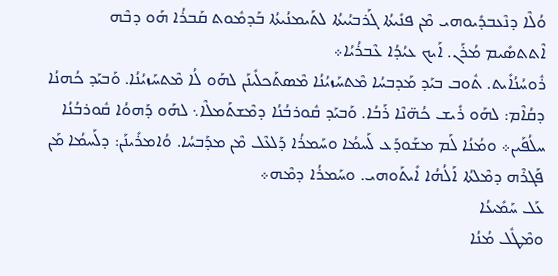ܘܳܠܶܐ ܕܢܶܥܒܕܺܝܘܗܝ ܡܶܢ ܦܢܺܝܬܳܐ ܓܰܪܒܝܳܝܬܳܐ ܠܬܰܝܡܢܳܝܬܳܐ ܒܰܕܡܽܘܬ ܩܰܒܪܳܐ ܗܰܘ ܕܒܶܗ ܐܶܬܬܣܺܝܡ ܡܳܪܰܢ. ܐܰܝܟ ܥܝܳܕܳܐ ܥܶܒܪܳܝܳܐ܀
ܪܽܘܚܳܢܳܐܺܝܬ. ܬܽܘܒ ܒܝܰܕ ܡܰܕܒܚܳܐ ܡܶܬܚܰܙܝܳܢܳܐ ܡܶܣܬܰܟܠܺܝܢܰܢ ܠܗܰܘ ܠܳܐ ܡܶܬܚܰܙܝܳܢܳܐ. ܘܰܒܝܰܕ ܟܳܗܢܳܐ ܕܩܳܐܶܡ: ܠܗܰܘ ܪܺܝܫ ܟܳܗ̈ܢܶܐ ܪܰܒܳܐ. ܘܰܒܝܰܕ ܩܽܘܪܒܳܢܳܐ ܕܡܶܫܬܰܡܠܶܐ܆ ܠܗܰܘ ܕܰܗܘܳܐ ܩܽܘܪܒܳܢܳܐ ܚܠܳܦܰܝܢ܀ ܘܡܳܢܳܐ ܠܰܡ ܡܫܰܘܕܰܥ ܠܰܚܡܳܐ ܘܚܰܡܪܳܐ ܕܰܠܥܶܠ ܡܶܢ ܡܕܰܒܚܳܐ. ܘܳܐܡܪܺܝܢܰܢ: ܕܠܰܚܡܳܐ ܡܰܢ ܦܰܓܪܶܗ ܕܡܶܠܬܳܐ ܐܰܠܳܗܳܐ ܐܺܝܬܰܘܗܝ. ܘܚܰܡܪܳܐ ܕܡܶܗ܀
ܥܰܠ ܚܰܡܺܝܥܳܐ
ܘܡܶܛܽܠ ܡܳܢܳܐ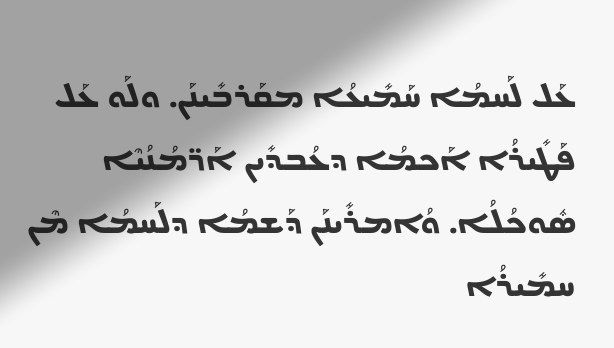ܥܰܠ ܠܰܚܡܳܐ ܚܰܡܺܝܥܳܐ ܡܩܰܪܒܺܝܢܰܢ. ܘܠܰܘ ܥܰܠ ܦܰܛܺܝܪܳܐ ܐܰܟܡܳܐ ܕܥܳܒܕܺܝܢ ܐܰܪ̈ܡܳܢܳܝܶܐ ܣܽܘܟܳܠܳܐ. ܘܳܐܡܪܺܝܢܰܢ ܕܰܫܡܳܐ ܕܠܰܚܡܳܐ ܡܶܢ ܚܡܺܝܪܳܐ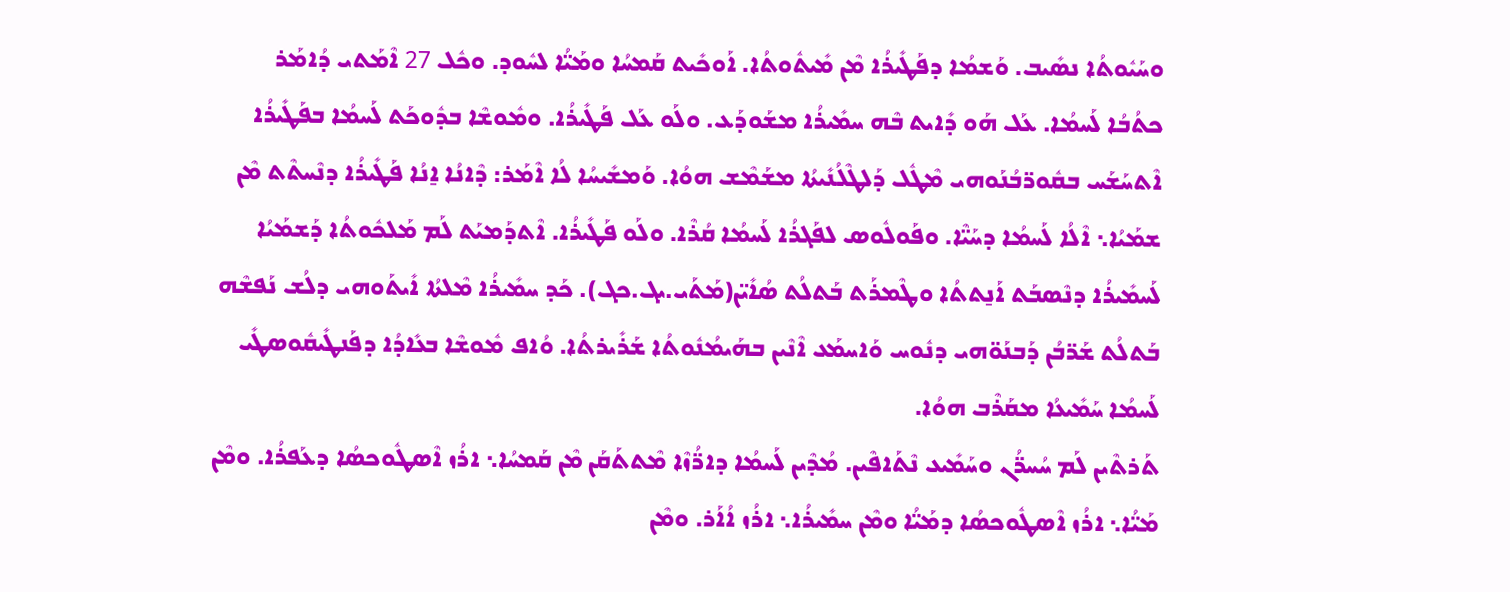ܘܚܰܝܽܘܬܳܐ ܢܣܺܝܒ. ܘܰܫܡܳܐ ܕܦܰܛܺܝܪܳܐ ܡܶܢ ܡܺܝܬܽܘܬܳܐ. ܐܰܘܟܺܝܬ ܩܰܡܚܳܐ ܘܡܰܝ̈ܳܐ ܠܚܽܘܕ. ܘܟܽܠ 27 ܐܶܡܰܬܝ ܕܳܐܡܰܪ ܟܬܳܒܳܐ ܠܰܚܡܳܐ. ܥܰܠ ܗܰܘ ܕܺܐܝܬ ܒܶܗ ܚܡܺܝܪܳܐ ܡܫܰܘܕܰܥ. ܘܠܰܘ ܥܰܠ ܦܰܛܺܝܪܳܐ. ܘܡܽܘܫܶܐ ܒܕܽܘܟܰܬ ܠܰܚܡܳܐ ܒܦܰܛܺܝܪܳܐ ܐܶܬܚܰܫܰܚ ܒܩܽܘܪ̈ܒܳܢܰܘܗܝ ܡܶܛܽܠ ܕܰܠܛܶܠܳܢܺܝܬܳܐ ܡܫܰܡܶܫ ܗܘܳܐ. ܘܰܡܫܺܝܚܳܐ ܠܳܐ ܐܶܡܰܪ: ܕܶܐܢܳܐ ܐ̱ܢܳܐ ܦܰܛܺܝܪܳܐ ܕܢܶܚܬܶܬ ܡܶܢ ܫܡܰܝܳܐ܆ ܐܶܠܳܐ ܠܰܚܡܳܐ ܕܚܰܝ̈ܶܐ. ܘܦܰܘܠܽܘܣ ܠܦܰܓܪܳܐ ܠܰܚܡܳܐ ܩܳܪܶܐ. ܘܠܰܘ ܦܰܛܺܝܪܳܐ. ܐܶܬܕܰܡܝܰܬ ܠܰܡ ܡܰܠܟܽܘܬܳܐ ܕܰܫܡܰܝܳܐ ܠܰܚܡܺܝܪܳܐ ܕܢܶܣܒܰܬ ܐܰܢ̱ܬܬܳܐ ܘܛܶܡܪܰܬ ܒܰܬܠܳܬ ܣܳܐܺܝ̈ܢ(ܡܰܬܰܝ.ܝܓ.ܟܓ). ܟܰܕ ܚܡܺܝܪܳܐ ܡܶܠܬܳܐ ܐܺܝܬܰܘܗܝ ܕܠܳܫ ܢܰܦܫܶܗ ܒܰܬܠܳܬ ܫܰܪ̈ܒܳܢ ܕܰܒܢܰܘ̈ܗܝ ܕܢܽܘܚ ܘܰܐܚܡܰܥ ܐܶܢܶܝܢ ܒܗܰܝܡܳܢܽܘܬܳܐ ܫܰܪܺܝܪܬܳܐ. ܘܳܐܦ ܡܽܘܫܶܐ ܒܥܺܐܕܳܐ ܕܦܰܢܛܺܝܩܽܘܣܛܺܝ ܠܰܚܡܳܐ ܚܰܡܺܝܥܳܐ ܡܩܰܪܶܒ ܗܘܳܐ.
ܬܰܪܬܶܝܢ ܠܰܡ ܚܳܚܪ̈ܳܢ ܘܚܰܡܺܝܥ ܢܶܬܰܐܦܶܝܢ. ܡܳܕܶܝܢ ܠܰܚܡܳܐ ܕܐܪ̈ܳܙܶܐ ܡܶܬܬܰܩܰܢ ܡܶܢ ܩܰܡܚܳܐ܆ ܐܪܳܙ ܐܶܣܛܽܘܟܣܳܐ ܕܥܰܦܪܳܐ. ܘܡܶܢ ܡܰܝ̈ܳܐ܆ ܐܪܳܙ ܐܶܣܛܽܘܟܣܳܐ ܕܡܰܝ̈ܳܐ ܘܡܶܢ ܚܡܺܝܪܳܐ܆ ܐܪܳܙ ܐܳܐܰܪ. ܘܡܶܢ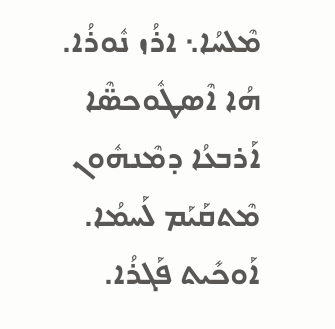ܡܶܠܚܳܐ܆ ܐܪܳܙ ܢܽܘܪܳܐ. ܗܳܐ ܐܶܣܛܽܘܟܣ̈ܶܐ ܐܰܪܒܥܳܐ ܕܡܶܢܗܽܘܢ ܡܶܬܩܰܝܰܡ ܠܰܚܡܳܐ. ܐܰܘܟܺܝܬ ܦܰܓܪܳܐ.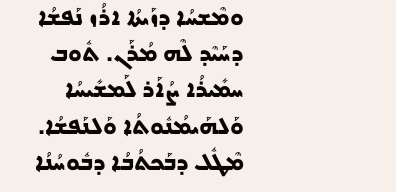ܘܡܶܫܚܳܐ ܕܙܰܝܬܳܐ ܐܪܳܙ ܢܰܦܫܳܐ ܕܚܰܝܶܕ ܠܶܗ ܡܳܪܰܢ. ܬܽܘܒ ܚܡܺܝܪܳܐ ܨܳܐܰܪ ܠܰܡܫܺܝܚܳܐ ܘܰܠܗܰܝܡܳܢܽܘܬܳܐ ܘܰܠܢܰܦܫܳܐ. ܡܶܛܽܠ ܕܒܰܟܬܳܒܳܐ ܕܒܽܘܚܳܢܳܐ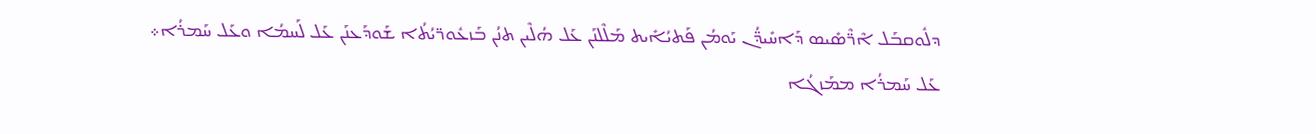ܕܠܽܘܩܒܰܠ ܐܶܪ̈ܶܣܺܝܣ ܕܰܐܚܺܝܕ̈ܳܢ ܝܰܘܡܳܢ ܦܰܬܝܳܐܺܝܬ ܡܰܠܶܠܢܰܢ ܥܰܠ ܗܳܠܶܝܢ ܬܢܳܢ ܒܰܙܥܽܘܪ̈ܝܳܬܳܐ ܫܰܘܕܰܥܢܰܢ ܥܰܠ ܠܰܚܡܳܐ ܘܥܰܠ ܚܰܡܪܳܐ܀
ܥܰܠ ܚܰܡܪܳܐ ܡܡܰܙܓܳܐ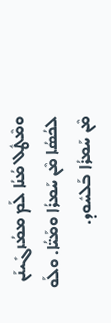ܘܡܶܛܽܠ ܡܳܢܳܐ ܠܰܡ ܡܡܳܙܓܺܝܢܰܢ ܠܟܳܣܳܐ ܡܶܢ ܚܰܡܪܳܐ ܘܡܰܝ̈ܳܐ. ܘܠܰܘ ܡܶܢ ܚܰܡܪܳܐ ܒܰܠܚܽܘܕ.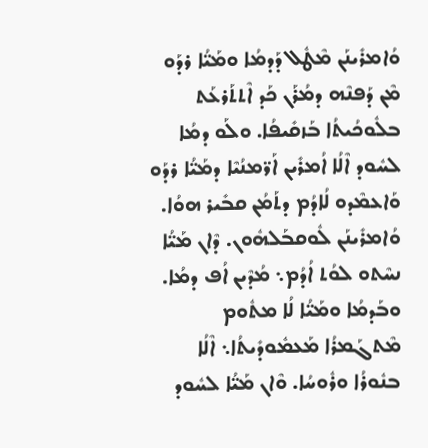ܘܳܐܡܪܺܝܢܰܢ ܡܶܛܽܠ ܕܰܕܡܳܐ ܘܡܰܝ̈ܳܐ ܪܕܰܘ ܡܶܢ ܕܰܦܢܶܗ ܕܡܳܪܰܢ ܟܰܕ ܐܶܬܬܰܪܥܰܬ ܒܠܽܘܟܳܝܬܳܐ ܒܰܙܩܺܝܦܳܐ. ܘܠܰܘ ܕܡܳܐ ܠܚܽܘܕ ܐܶܠܳܐ ܐܳܡܪܺܝܢ ܐܰܪ̈ܡܢܳܝܶܐ ܕܡܰܝ̈ܳܐ ܪܕܰܘ ܘܰܐܥܡܶܕܘ ܠܳܐܕܳܡ ܕܬܰܡܳܢ ܩܒܺܝܪ ܗܘܳܐ.
ܘܳܐܡܪܺܝܢܰܢ ܠܽܘܩܒܰܠܗܽܘܢ. ܕܶܐܢ ܡܰܝ̈ܳܐ ܢܚܶܬܘ ܠܘܳܬ ܐܳܕܳܡ܆ ܡܳܕܶܝܢ ܐܳܦ ܕܡܳܐ. ܘܒܰܕܡܳܐ ܘܡܰܝ̈ܳܐ ܠܳܐ ܡܬܽܘܡ ܡܶܬܓܰܡܪܳܐ ܡܰܥܡܽܘܕܺܝܬܳܐ܆ ܐܶܠܳܐ ܒܢܽܘܪܳܐ ܘܪܽܘܚܳܐ. ܘܶܐܢ ܡܰܝ̈ܳܐ ܠܚܽܘܕ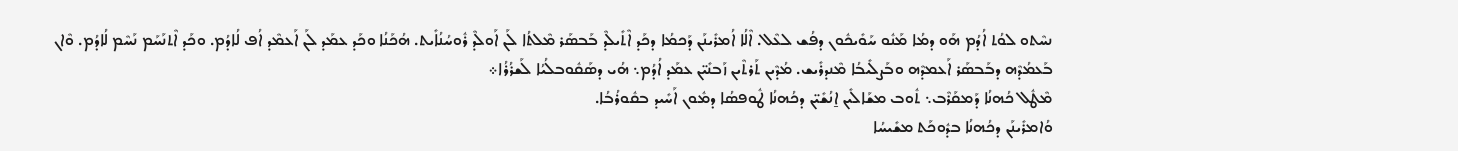ܢܚܶܬܘ ܠܘܳܬ ܐܳܕܳܡ ܗܰܘ ܕܡܳܐ ܡܰܢܽܘ ܚܰܘܺܝܟܽܘܢ ܕܦܳܫ ܠܥܶܠ. ܐܶܠܳܐ ܐܳܡܪܺܝܢܰܢ ܕܰܟܡܳܐ ܕܟܰܕ ܐܶܬܺܝܠܶܕ ܒܰܒܣܰܪ ܡܶܠܬܳܐ ܠܰܢ ܐܰܘܠܶܕ ܪܽܘܚܳܢܳܐܺܝܬ. ܗܳܟܰܢܳܐ ܘܟܰܕ ܥܡܰܕ ܠܰܢ ܐܰܥܡܶܕ ܐܳܦ ܠܳܐܕܳܡ. ܘܟܰܕ ܐܶܬܢܰܚܰܡ ܢܰܚܶܡ ܠܳܐܕܳܡ. ܘܶܐܢ ܒܰܥܡܳܕܶܗ ܕܒܰܒܣܰܪ ܐܰܥܡܕܶܗ ܘܒܰܨܠܺܝܒܳܐ ܡܶܢܕܪܺܝܫ. ܡܳܕܶܝܢ ܬܰܪܬܶܝܢ ܙܰܒܢܺܝ̈ܢ ܥܡܰܕ ܐܳܕܳܡ܆ ܗܳܝ ܕܣܰܩܽܘܒܠܳܝܳܐ ܠܰܫܪܳܪܳܐ܀
ܡܶܛܽܠ ܟܳܗܢܳܐ ܕܰܡܩܰܪܶܒ܆ ܬܽܘܒ ܡܫܰܐܠܺܝܢ ܐ̱ܢܳܫܺܝ̈ܢ ܕܟܳܗܢܳܐ ܛܽܘܦܣܳܐ ܕܡܽܘܢ ܐܰܚܺܝܕ ܒܩܽܘܪܳܒܳܐ.
ܘܳܐܡܪܺܝܢܰܢ ܕܟܳܗܢܳܐ ܒܕܽܘܟܰܬ ܡܫܺܝܚܳܐ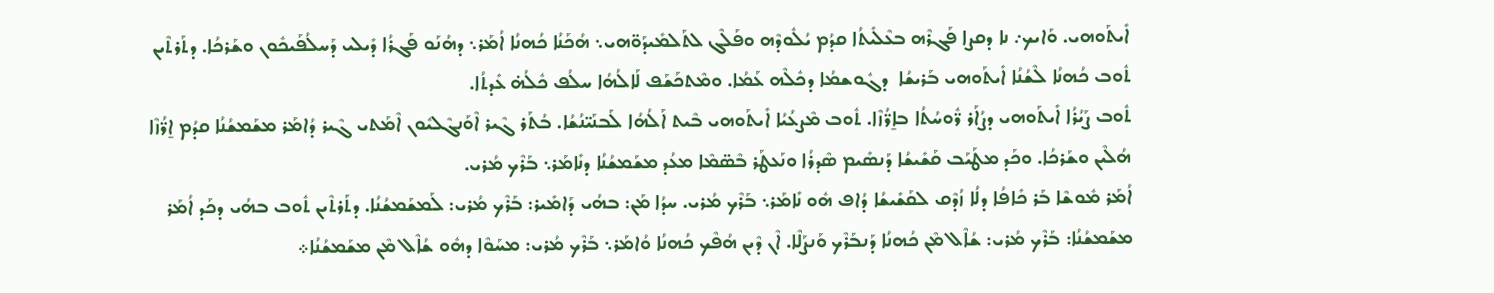ܐܺܝܬܰܘܗܝ. ܘܰܐܝܟ܇ ܢܐ ܕܩܨܐ ܦܰܓܪܶܗ ܒܥܶܠܺܝܬܳܐ ܩܕܳܡ ܝܳܠܽܘܕܶܗ ܘܦܰܠܶܓ ܠܬܰܠܡܺܝܕܰܘ̈ܗܝ܆ ܗܳܟܰܢܳܐ ܟܳܗܢܳܐ ܐܳܡܰܪ܆ ܕܗܳܢܰܘ ܦܰܓܪܳܐ ܕܺܝܠܝ ܕܰܚܠܳܦܰܝܟܽܘܢ ܘܫܰܪܟܳܐ. ܕܬܰܪܬܶܝܢ ܬܽܘܒ ܟܳܗܢܳܐ ܠܶܫܳܢܳܐ ܐܺܝܬܰܘܗܝ ܒܰܪܝܫܳܐ  ܕܓܽܘܫܡܳܐ ܕܟܽܠܶܗ ܥܰܡܳܐ. ܘܡܶܬܟܰܫܰܦ ܠܰܐܠܳܗܳܐ ܚܠܳܦ ܟܽܠܳܗ̇ ܥܺܕܬܳܐ.
ܬܽܘܒ ܨܰܝܳܪܳܐ ܐܺܝܬܰܘܗܝ ܕܨܳܐܰܪ ܪ̈ܽܘܚܳܬܳܐ ܒܐ̱ܪ̈ܳܙܶܐ. ܬܽܘܒ ܡܶܨܥܳܝܳܐ ܐܺܝܬܰܘܗܝ ܒܶܝܬ ܐܰܠܳܗܳܐ ܠܰܒܢܰܝ̈ܢܳܫܳܐ. ܒܳܬܰܪ ܓܶܝܪ ܐܶܘܰܢܓܶܠܝܽܘܢ ܐܶܡܰܬܝ ܓܶܝܪ ܕܳܐܡܰܪ ܡܫܰܡܫܳܢܳܐ ܩܕܳܡ ܐ̱ܪ̈ܳܙܶܐ ܗܳܠܶܝܢ ܘܫܰܪܟܳܐ. ܘܟܰܕ ܡܛܰܝܰܒ ܩܰܫܺܝܫܳܐ ܕܰܢܣܺܝܡ ܣܶܕܪܳܐ ܘܢܰܥܛܰܪ ܒܶܣ̈ܡܶܐ ܡܥܳܕ ܡܫܰܡܫܳܢܳܐ ܕܢܺܐܡܰܪ܆ ܒܰܪܶܟ ܡܳܪܝ.
ܐܳܡܰܪ ܡܽܘܫܶܐ ܒܰܪ ܟܺܐܦܳܐ ܕܠܳܐ ܙܳܕܶܩ ܠܩܰܫܺܝܫܳܐ ܕܳܐܦ ܗܽܘ ܢܺܐܡܰܪ܆ ܒܰܪܶܟ ܡܳܪܝ. ܚܕܳܐ ܡܰܢ: ܒܗܳܝ ܕܰܐܡܺܝܪ: ܒܰܪܶܟ ܡܳܪܝ: ܠܰܡܫܰܡܫܳܢܳܐ. ܕܬܰܪܬܶܝܢ ܬܽܘܒ ܒܗܳܝ ܕܟܰܕ ܐܳܡܰܪ ܡܫܰܡܫܳܢܳܐ: ܒܰܪܶܟ ܡܳܪܝ: ܫܳܐܶܠ ܡܶܢ ܟܳܗܢܳܐ ܕܰܢܒܰܪܶܟ ܘܰܢܨܰܠܶܐ. ܐܶܢ ܕܶܝܢ ܗܳܦܶܟ ܟܳܗܢܳܐ ܘܳܐܡܰܪ܆ ܒܰܪܶܟ ܡܳܪܝ: ܡܚܰܘܶܐ ܕܗܽܘ ܫܳܐܶܠ ܡܶܢ ܡܫܰܡܫܳܢܳܐ܀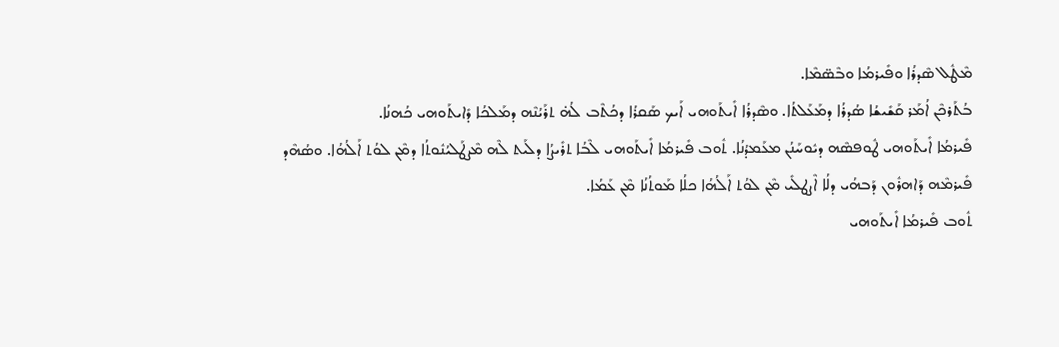ܡܶܛܽܠ ܣܶܕܪܳܐ ܘܦܺܝܪܡܳܐ ܘܒܶܣ̈ܡܶܐ.
ܒܳܬܰܪܟܶܢ ܐܳܡܰܪ ܩܰܫܺܝܫܳܐ ܣܳܕܪܳܐ ܕܡܰܥܰܠܬܳܐ. ܘܣܶܕܪܳܐ ܐܺܝܬܰܘܗܝ ܐܰܝܟ ܣܰܩܪܳܐ ܕܟܳܬܶܒ ܠܳܗ̇ ܬܪܰܝܳܢܶܗ ܕܡܰܠܟܳܐ ܕܺܐܝܬܰܘܗܝ ܟܳܗܢܳܐ.
ܦܺܝܪܡܳܐ ܐܺܝܬܰܘܗܝ ܛܽܘܦܣܶܗ ܕܝܽܘܚܰܢܳܢ ܡܥܰܡܕܳܢܳܐ. ܬܽܘܒ ܦܺܝܪܡܳܐ ܐܺܝܬܰܘܗܝ ܠܶܒܳܐ ܬܪܺܝܨܳܐ ܕܠܰܝܬ ܠܶܗ ܡܶܨܛܰܠܝܳܢܽܘܬܳܐ ܕܡܶܢ ܠܘܳܬ ܐܰܠܳܗܳܐ. ܘܣܳܗܶܕ ܦܺܝܪܡܶܗ ܕܰܐܗܪܽܘܢ ܕܰܒܗܳܝ ܕܠܳܐ ܐܶܨܛܠܺܝ ܡܶܢ ܠܘܳܬ ܐܰܠܳܗܳܐ ܟܠܳܐ ܡܰܘܬܳܢܳܐ ܡܶܢ ܥܰܡܳܐ.
ܬܽܘܒ ܦܺܝܪܡܳܐ ܐܺܝܬܰܘܗܝ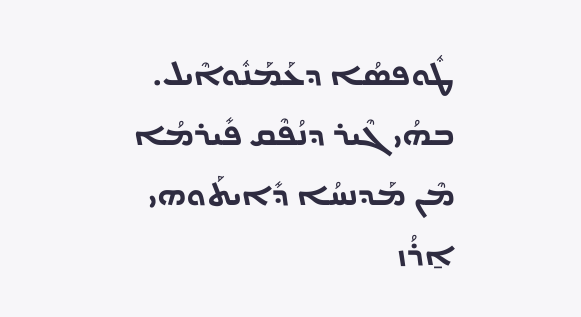ܛܽܘܦܣܳܐ ܕܥܰܡܰܢܽܘܐܶܝܠ. ܒܗܳܝ ܓܶܝܪ ܕܢܳܦܶܩ ܦܺܝܪܡܳܐ ܡܶܢ ܡܰܕܢܚܳܐ ܕܺܐܝܬܰܘܗܝ ܐ̱ܪܳܙ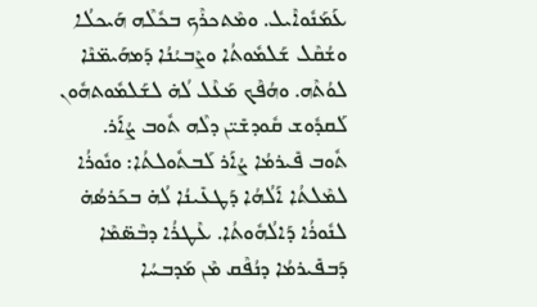ܥܰܡܰܢܽܘܐܶܝܠ. ܘܡܶܬܟܪܶܟ ܒܟܽܠܶܗ ܗܰܝܟܠܳܐ ܘܫܳܩܶܠ ܫܰܠܡܽܘܬܳܐ ܘܨܶܒܝܳܢܳܐ ܕܰܡܗܰܝܡ̈ܢܶܐ ܠܘܳܬܶܗ. ܘܗܳܦܶܟ ܡܰܥܶܠ ܠܳܗ̇ ܠܫܰܠܡܽܘܬܗܽܘܢ ܠܰܩܕܽܘܫ ܩܽܘܕܫܺܝ̈ܢ ܕܠܶܗ ܬܽܘܒ ܨܳܐܰܪ.
ܬܽܘܒ ܦܺܝܪܡܳܐ ܨܳܐܰܪ ܠܰܒܬܽܘܠܬܳܐ: ܘܢܽܘܪܳܐ ܠܡܶܠܬܳܐ ܐܰܠܳܗܳܐ ܕܰܛܥܺܝܢܳܐ ܠܳܗ̇ ܒܟܰܪܣܳܗ̇ ܠܢܽܘܪܳܐ ܕܰܐܠܳܗܽܘܬܳܐ. ܥܶܛܪܳܐ ܕܒܶܣ̈ܡܶܐ ܕܰܒܦܺܝܪܡܳܐ ܕܢܳܦܶܩ ܡܶܢ ܡܰܕܒܚܳܐ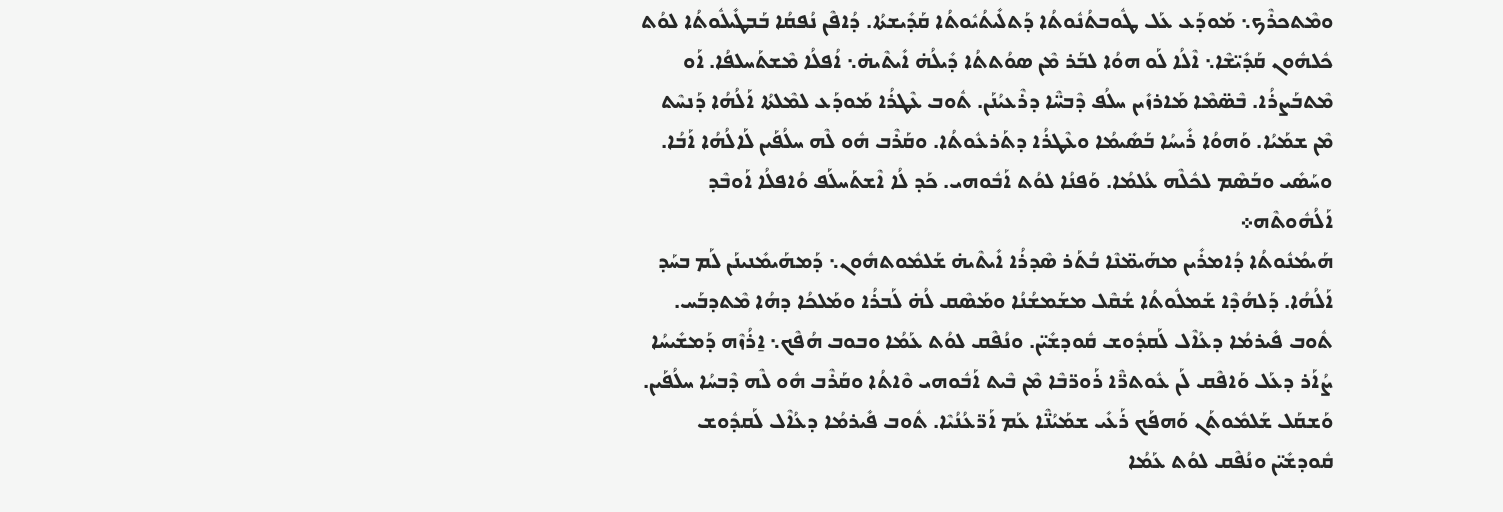ܘܡܶܬܟܪܶܟ܆ ܡܰܘܕܰܥ ܥܰܠ ܛܽܘܒܬܳܢܽܘܬܳܐ ܕܰܬܠܺܝܬܳܝܽܘܬܳܐ ܩܰܕܺܝܫܬܳܐ. ܕܳܐܦܶܢ ܢܳܦܩܳܐ ܒܰܒܛܺܝܠܽܘܬܳܐ ܠܘܳܬ ܟܽܠܗܽܘܢ ܩܰܕܺܝ̈ܫܶܐ܆ ܐܶܠܳܐ ܠܰܘ ܗܘܳܐ ܠܒܰܪ ܡܶܢ ܣܘܳܬܬܳܐ ܕܺܝܠܳܗ̇ ܐܺܝܬܶܝܗ̇܆ ܐܳܦܠܳܐ ܡܶܫܬܰܚܠܦܳܐ. ܐܰܘ ܡܶܬܒܰܨܪܳܐ. ܒܶܣ̈ܡܶܐ ܡܰܐܪܙܺܝܢ ܚܠܳܦ ܕܶܒܚ̈ܶܐ ܕܪܶܥܝܳܢܰܢ. ܬܽܘܒ ܥܶܛܪܳܐ ܡܰܘܕܰܥ ܠܡܶܠܬܳܐ ܐܰܠܳܗܳܐ ܕܰܢܚܶܬ ܡܶܢ ܫܡܰܝܳܐ. ܘܰܗܘܳܐ ܪܺܝܚܳܐ ܒܰܣܺܝܡܳܐ ܘܥܶܛܪܳܐ ܕܬܰܪܥܽܘܬܳܐ. ܘܩܰܪܶܒ ܗܽܘ ܠܶܗ ܚܠܳܦܰܝܢ ܠܰܐܠܳܗܳܐ ܐܰܒܳܐ. ܘܚܰܣܺܝ ܘܒܰܣܶܡ ܠܟܽܠܶܗ ܥܳܠܡܳܐ. ܘܰܦܢܳܐ ܠܘܳܬ ܐܰܒܽܘܗܝ. ܟܰܕ ܠܳܐ ܐܶܫܬܰܚܠܰܦ ܘܳܐܦܠܳܐ ܐܰܘܒܶܕ ܐܰܠܳܗܽܘܬܶܗ܀
ܗܰܝܡܳܢܽܘܬܳܐ ܕܳܐܡܪܺܝܢ ܡܗܰܝܡ̈ܢܶܐ ܒܳܬܰܪ ܣܶܕܪܳܐ ܐܺܝܬܶܝܗ̇ ܫܰܠܡܽܘܬܗܽܘܢ܆ ܕܰܡܗܰܝܡܺܢܝܢܰܢ ܠܰܡ ܒܚܰܕ ܐܰܠܳܗܳܐ. ܕܰܠܗܳܕܶܐ ܫܰܡܠܽܘܬܳܐ ܫܳܩܶܠ ܡܫܰܡܫܳܢܳܐ ܘܡܰܣܶܩ ܠܳܗ̇ ܠܰܒܪܳܐ ܘܡܰܠܟܳܐ ܕܗܳܐ ܡܶܬܕܒܰܚ. ܬܽܘܒ ܦܺܝܪܡܳܐ ܕܥܳܐܶܠ ܠܰܩܕܽܘܫ ܩܽܘܕܫܺܝ̈ܢ. ܘܢܳܦܶܩ ܠܘܳܬ ܥܰܡܳܐ ܘܒܘܒ ܗܳܦܶܟ܆ ܐ̱ܪܳܙܶܗ ܕܰܡܫܺܝܚܳܐ ܨܳܐܰܪ ܕܥܰܠ ܘܰܐܦܶܩ ܠܰܢ ܥܽܘܬܪ̈ܶܐ ܪܰܘܪ̈ܒܶܐ ܡܶܢ ܒܶܝܬ ܐܰܒܽܘܗܝ ܘܶܐܬܳܐ ܘܩܰܪܶܒ ܗܽܘ ܠܶܗ ܕܶܒܚܳܐ ܚܠܳܦܰܝܢ. ܘܰܫܩܰܠ ܫܰܠܡܽܘܬܰܢ ܘܰܗܦܰܟ ܪܰܥܺܝ ܫܡܰܝܳܢ̈ܶܐ ܥܰܡ ܐܰܪ̈ܥܳܢܳܝܶܐ. ܬܽܘܒ ܦܺܝܪܡܳܐ ܕܥܳܐܶܠ ܠܰܩܕܽܘܫ ܩܽܘܕܫܺܝ̈ܢ ܘܢܳܦܶܩ ܠܘܳܬ ܥܰܡܳܐ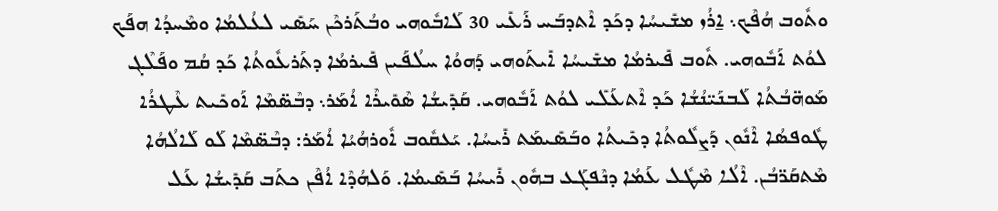ܘܬܽܘܒ ܗܳܦܶܟ܆ ܐ̱ܪܳܙ ܡܫܺܝܚܳܐ ܕܟܰܕ ܐܶܬܕܒܰܚ ܪܰܥܺܝ 30 ܠܰܐܒܽܘܗܝ ܘܒܳܬܰܪܟܶܢ ܚܰܣܺܝ ܠܥܳܠܡܳܐ ܘܡܶܚܕܳܐ ܗܦܰܟ ܠܘܳܬ ܐܰܒܽܘܗܝ. ܬܽܘܒ ܦܺܝܪܡܳܐ ܡܫܺܝܚܳܐ ܐܺܝܬܰܘܗܝ ܕܰܗܘܳܐ ܚܠܳܦܰܝܢ ܦܺܝܪܡܳܐ ܕܬܰܪܥܽܘܬܳܐ ܟܰܕ ܩܳܡ ܘܦܰܠܶܓ ܡܰܘܗ̈ܒܳܬܳܐ ܠܰܒܢܰܝ̈ܢܳܫܳܐ ܟܰܕ ܐܶܬܥܰܠܺܝ ܠܘܳܬ ܐܰܒܽܘܗܝ. ܩܰܕܺܝܫܳܐ ܣܶܘܺܝܪܶܐ ܐܳܡܰܪ܆ ܕܒܶܣ̈ܡܶܐ ܐܰܘܟܺܝܬ ܥܶܛܪܳܐ ܛܽܘܦܣܳܐ ܐܶܢܽܘܢ ܕܰܨܠܽܘܬܳܐ ܕܟܺܝܬܳܐ ܘܒܰܣܺܝܡܰܬ ܪܺܝܚܳܐ. ܝܰܥܩܽܘܒ ܐܽܘܪܗܳܝܳܐ ܐܳܡܰܪ: ܕܒܶܣ̈ܡܶܐ ܠܰܘ ܠܰܐܠܳܗܳܐ ܡܶܬܩܰܪ̈ܒܳܢ. ܐܶܠܳܐ ܡܶܛܽܠ ܥܰܡܳܐ ܕܢܶܦܓܰܥ ܒܗܽܘܢ ܪܺܝܚܳܐ ܒܰܣܺܝܡܳܐ. ܘܰܠܗܳܕܶܐ ܐܳܦܶܢ ܟܬܰܒ ܩܰܕܺܝܫܳܐ ܥܰܠ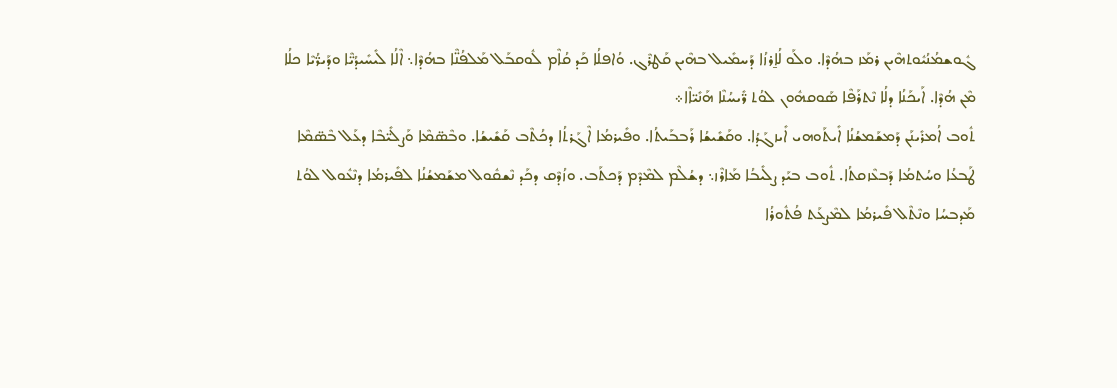ܓܽܘܫܡܳܢܳܝܽܘܬܗܶܝܢ ܪܡܰܙ ܒܗܳܕܶܐ. ܘܠܰܘ ܠܳܐ̱ܪܙܳܐ ܕܰܚܡܺܝܠ ܒܗܶܝܢ ܩܰܛܪܶܓ. ܘܳܐܦܠܳܐ ܟܰܕ ܩܳܐܶܡ ܠܽܘܩܒܰܠ ܡܰܠܦܳܢ̈ܶܐ ܒܗܳܕܶܐ܆ ܐܶܠܳܐ ܠܺܝܚܺܝܕܳܝ̈ܶܐ ܘܕܰܝܪ̈ܳܝܶܐ ܟܠܳܐ ܡܶܢ ܗܳܕܶܐ. ܐܰܝܟܰܢܳܐ ܕܠܳܐ ܢܶܬܪܰܦܶܐ ܣܰܘܩܗܽܘܢ ܠܘܳܬ ܪ̈ܺܝܚܳܢܶܐ ܗܰܢܺܝ̈ܐܶܐ܀
ܬܽܘܒ ܐܳܡܪܺܝܢܰܢ ܕܰܡܫܰܡܫܳܢܳܐ ܐܺܝܬܰܘܗܝ ܐܺܝܙܓܰܕܳܐ. ܘܩܰܫܺܝܫܳܐ ܪܰܒܒܰܝܬܳܐ. ܘܦܺܝܪܡܳܐ ܐܶܓܰܪܬܳܐ ܕܟܳܬܶܒ ܩܰܫܺܝܫܳܐ. ܘܒܶܣ̈ܡܶܐ ܘܰܨܠܺܝ̈ܒܶܐ ܕܥܰܠ ܒܶܣ̈ܡܶܐ ܛܰܒܥܳܐ ܘܚܳܬܡܳܐ ܕܰܒܥܶܙܩܬܳܐ. ܬܽܘܒ ܒܝܰܕ ܨܠܺܝܒܳܐ ܡܰܐܪܶܙ܆ ܕܫܳܠܶܡ ܠܡܶܕܶܡ ܕܰܟܬܰܒ. ܘܙܳܕܶܩ ܕܟܰܕ ܢܶܫܩܽܘܠ ܡܫܰܡܫܳܢܳܐ ܠܦܺܝܪܡܳܐ ܕܢܶܥܽܘܠ ܠܘܳܬ ܡܰܕܒܚܳܐ ܘܢܶܬܶܠ ܦܺܝܪܡܳܐ ܠܡܶܨܥܰܬ ܦܳܬܽܘܪܳܐ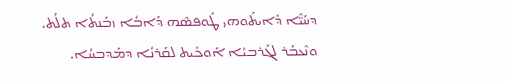ܕܚܰܝ̈ܶܐ ܕܺܐܝܬܰܘܗܝ ܛܽܘܦܣܶܗ ܕܰܐܒܳܐ ܙܒܰܢܬܳܐ ܬܠܳܬ. ܘܢܶܥܒܰܪ ܠܓܰܪܒܝܳܐ ܐܰܘܟܺܝܬ ܠܩܰܪܢܳܐ ܕܡܰܕܒܚܳܐ.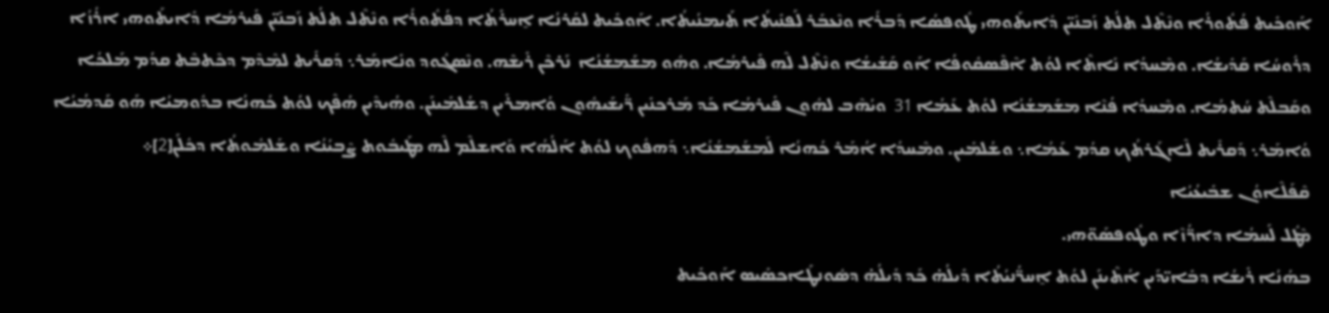ܐܰܘܟܺܝܬ ܦܳܬܽܘܪܳܐ ܘܢܶܬܶܠ ܬܠܳܬ ܙܰܒܢܺܝ̈ܢ ܕܺܐܝܬܰܘܗܝ ܛܽܘܦܣܳܐ ܕܰܒܪܳܐ ܘܢܶܥܒܰܪ ܠܰܦܢܺܝܬܳܐ ܬܰܝܡܢܳܝܬܳܐ. ܐܰܘܟܺܝܬ ܠܩܰܪܢܳܐ ܐ̱ܚܪܺܬܳܐ ܕܦܳܬܽܘܪܳܐ ܘܢܶܬܶܠ ܬܠܳܬ ܙܰܒܢܺܝ̈ܢ ܦܺܝܪܡܳܐ ܕܺܐܝܬܰܘܗܝ ܐܪܳܙܳܐ ܕܪܽܘܚܳܐ ܩܰܕܺܝܫܳܐ. ܘܡܶܚܕܳܐ ܢܺܐܬܶܐ ܠܘܳܬ ܐܶܦܶܣܩܽܘܦܳܐ ܐܰܘ ܩܰܫܺܝܫܳܐ ܘܢܶܬܶܠ ܠܶܗ ܦܺܝܪܡܳܐ. ܘܗܽܘ ܡܫܰܡܫܳܢܳܐ  ܢܰܪܟܶܢ ܪܺܝܫܶܗ. ܘܢܶܣܓܽܘܕ ܘܢܺܐܡܰܪ܆ ܕܰܩܪܺܝܬ ܠܡܶܕܶܡ ܕܟܶܬܒܶܬ ܩܕܳܡ ܡܰܠܟܳܐ ܘܩܰܒܠܶܬ ܚܳܬܡܳܐ. ܘܡܶܚܕܳܐ ܦܳܢܶܐ ܡܫܰܡܫܳܢܳܐ ܠܘܳܬ ܥܰܡܳܐ 31  ܘܝܳܗܶܒ ܠܗܽܘܢ ܦܺܝܪܡܳܐ ܟܰܕ ܡܰܪܟܢܺܝܢ ܪ̈ܺܝܫܰܝܗܽܘܢ ܘܳܐܡܪܺܝܢ ܕܫܳܠܡܺܝܢܰܢ. ܘܗܳܝܕܶܝܢ ܗܳܦܶܟ ܠܘܳܬ ܟܳܗܢܳܐ ܒܕܽܘܡܝܳܐ ܗܰܘ ܩܰܕܡܳܝܳܐ ܘܳܐܡܰܪ܆ ܕܰܩܪܺܝܬ ܠܶܐܓܰܪܬܳܟ ܩܕܳܡ ܥܰܡܳܐ܆ ܘܫܳܠܡܺܝܢ. ܘܡܶܚܕܳܐ ܐܳܡܰܪ ܟܳܗܢܳܐ ܠܰܡܫܰܡܫܳܢܳܐ܆ ܕܰܗܦܽܘܟ ܠܘܳܬ ܐܰܠܳܗܳܐ ܘܰܐܫܠܶܡ ܠܶܗ ܡܛܰܝܒܽܘܬ ܨܶܒܝܳܢܳܐ ܘܫܰܠܡܽܘܬܳܐ ܕܟܽܠܰܢ[2]܀
ܩܶܦܰܠܶܐܘܳܢ ܫܒܺܝܥܳܝܳܐ
ܡܶܛܽܠ ܠܰܚܡܳܐ ܕܐܪ̈ܳܙܶܐ ܘܛܽܘܦܣܰܘ̈ܗܝ.
ܒܗܳܢܳܐ ܪܺܝܫܳܐ ܕܒܺܐܝ̈ܕܰܝܢ ܐܳܬܶܝܢܰܢ ܠܘܳܬ ܐ̱ܚܪ̈ܳܢܝܳܬܳܐ ܕܺܝܠܳܗ̇ ܟܰܕ ܕܺܝܠܳܗ̇ ܕܣܽܘܢܛܰܐܟܣܺܝܣ ܐܰܘܟܺܝܬ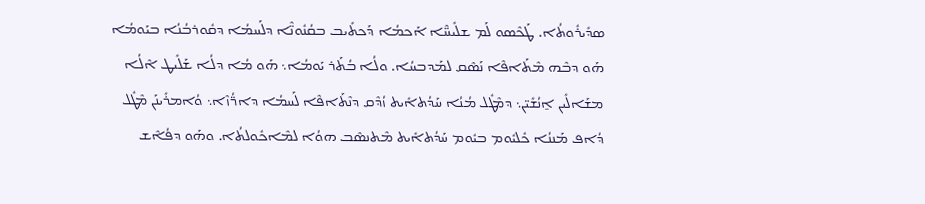ܣܕܺܝܪܽܘܬܳܐ. ܛܰܟܶܣܘ ܠܰܡ ܫܠܺܝܚ̈ܶܐ ܐܰܟܡܳܐ ܕܰܟܬܺܝܒ ܒܩܳܢܽܘܢ̈ܶܐ ܕܠܰܚܡܳܐ ܕܩܽܘܪܒܳܢܳܐ ܒܝܰܘܡܳܐ ܗܰܘ ܕܒܶܗ ܡܶܬܰܐܦܶܐ ܢܰܣܶܩ ܠܡܰܕܒܚܳܐ. ܘܠܳܐ ܒܳܬܰܪ ܝܰܘܡܳܐ܆ ܗܰܘ ܡܳܐ ܕܠܳܐ ܫܰܠܺܝܛ ܐܶܠܳܐ ܡܫܰܐܠܺܝܢ ܐ̱ܢܳܫܺܝ̈ܢ܆ ܕܡܶܛܽܠ ܡܳܢܳܐ ܚܰܕܳܬܐܺܝܬ ܙܳܕܶܩ ܕܢܶܬܰܐܦܶܐ ܠܰܚܡܳܐ ܕܐܪ̈ܳܙܶܐ܆ ܘܳܐܡܪܺܝܢܰܢ ܡܶܛܽܠ ܕܳܐܦ ܡܰܢܢܳܐ ܟܽܠܝܽܘܡ ܒܝܽܘܡ ܚܰܕܳܬܐܺܝܬ ܡܶܬܢܣܶܒ ܗܘܳܐ ܠܡܶܐܟܽܘܠܬܳܐ. ܘܗܰܘ ܕܦܳܐܶܫ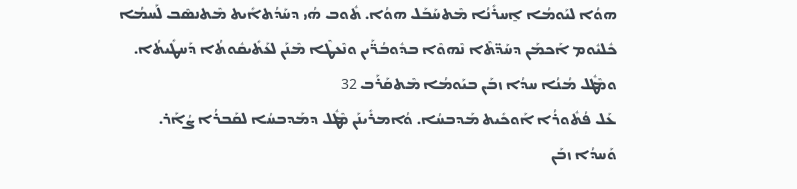ܗܘܳܐ ܠܝܰܘܡܳܐ ܐ̱ܚܪܺܢܳܐ ܡܶܬܚܰܒܰܠ ܗܘܳܐ. ܬܽܘܒ ܗܳܝ ܕܚܰܕܳܬܐܺܝܬ ܡܶܬܢܣܶܒ ܠܰܚܡܳܐ ܟܽܠܝܽܘܡ ܐܰܟܡܰܢ ܕܚܰܕ̈ܬܶܐ ܢܶܗܘܶܐ ܒܕܽܘܒܳܪ̈ܰܝܢ ܘܢܶܥܛܶܐ ܡܶܢܰܢ ܠܥܰܬܺܝܩܽܘܬܳܐ ܕܰܚܛܺܝܬܳܐ. ܘܡܶܛܽܠ ܡܳܢܳܐ ܚܕܳܐ ܙܒܰܢ ܒܝܰܘܡܳܐ ܡܶܬܩܰܪܰܒ 32
ܥܰܠ ܦܳܬܽܘܪܳܐ ܐܰܘܟܺܝܬ ܡܰܕܒܚܳܐ. ܘܳܐܡܪܺܝܢܰܢ ܡܶܛܽܠ ܕܡܰܕܒܚܳܐ ܠܩܰܒܪܳܐ ܨܳܐܰܪ. ܘܰܚܕܳܐ ܙܒܰܢ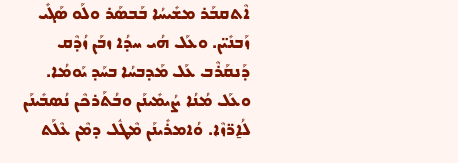ܐܶܬܩܒܰܪ ܡܫܺܝܚܳܐ ܒܰܒܣܰܪ ܘܠܰܘ ܣܰܓܺܝ ܙܰܒܢܺܝ̈ܢ. ܘܥܰܠ ܗܳܝ ܚܕܳܐ ܙܒܰܢ ܙܳܕܶܩ ܕܰܢܩܰܪܶܒ ܥܰܠ ܡܰܕܒܚܳܐ ܒܚܰܕ ܝܰܘܡܳܐ. ܘܥܰܠ ܡܳܢܳܐ ܨܳܝܡܺܝܢܰܢ ܘܒܳܬܰܪܟܶܢ ܢܳܣܒܺܝܢܰܢ ܠܳܐ̱ܪ̈ܙܶܐ. ܘܳܐܡܪܺܝܢܰܢ ܡܶܛܽܠ ܕܡܶܢ ܥܶܠܰܬ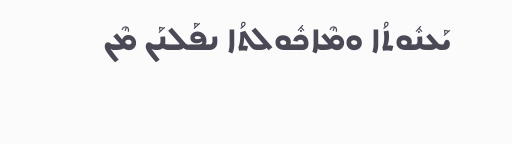ܝܰܥܢܽܘܬܳܐ ܘܡܶܐܟܽܘܠܬܳܐ ܢܦܰܠܢܰܢ ܡܶܢ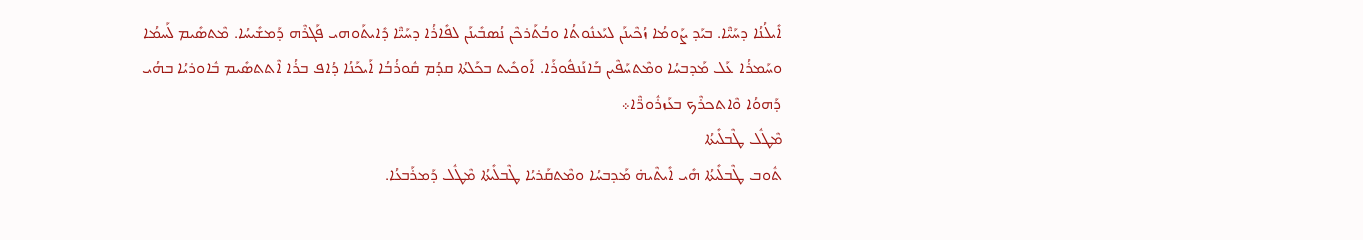ܐܺܝܠܳܢܳܐ ܕܚܰܝ̈ܶܐ. ܒܝܰܕ ܨܰܘܡܳܐ ܙܳܟܶܝܢܰܢ ܠܝܰܥܢܽܘܬܳܐ ܘܒܳܬܰܪܟܶܢ ܢܳܣܒܺܝܢܰܢ ܠܦܺܐܪܳܐ ܕܚܰܝ̈ܶܐ ܕܺܐܝܬܰܘܗܝ ܦܰܓܪܶܗ ܕܰܡܫܺܝܚܳܐ. ܡܶܬܣܺܝܡ ܠܰܚܡܳܐ ܘܚܰܡܪܳܐ ܥܰܠ ܡܰܕܒܚܳܐ ܘܡܶܬܚܰܦܶܝܢ ܒܰܐܢܰܢܦܽܘܪܰܐ. ܐܰܘܟܺܝܬ ܒܟܰܠܬܳܐ ܩܕܳܡ ܩܽܘܪܳܒܳܐ ܐܰܝܟܰܢܳܐ ܕܳܐܦ ܒܪܳܐ ܐܶܬܬܣܺܝܡ ܒܽܐܘܪܝܳܐ ܒܗܳܝ ܕܰܗܘܳܐ ܘܶܐܬܟܪܶܟ ܒܥܰܙܪܽܘܪ̈ܶܐ܀
ܡܶܛܽܠ ܛܶܒܠܺܝܬܳܐ
ܬܽܘܒ ܛܶܒܠܺܝܬܳܐ ܗܺܝ ܐܺܝܬܶܝܗ̇ ܡܰܕܒܚܳܐ ܘܡܶܬܩܰܪܝܳܐ ܛܶܒܠܺܝܬܳܐ ܡܶܛܽܠ ܕܰܡܪܰܒܥܳܐ.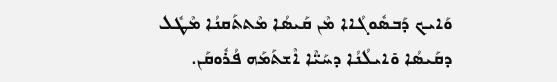ܘܰܐܝܟ ܕܰܒܣܽܘܓܳܐܐ ܡܶܢ ܩܰܝܣܳܐ ܡܶܬܬܰܩܢܳܐ ܡܶܛܽܠ ܕܩܰܝܣܳܐ ܘܺܐܝܠܳܢܳܐ ܕܚܰܝ̈ܶܐ ܐܶܫܬܰܡܰܗ ܦܳܪܽܘܩܰܢ.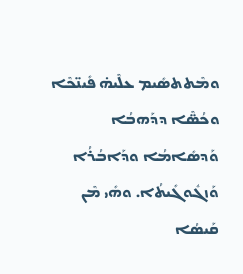ܘܡܶܬܬܣܺܝܡ ܥܠܶܝܗ̇ ܦܺܝܢ̈ܟܶܐ ܘܟܳܣ̈ܶܐ ܕܕܰܗܒܳܐ ܘܰܕܣܺܐܡܳܐ ܘܕܰܐܒܳܪܳܐ ܘܰܙܓܽܘܓܺܝܬܳܐ. ܘܗܺܝ ܡܶܢ ܩܰܝܣܳܐ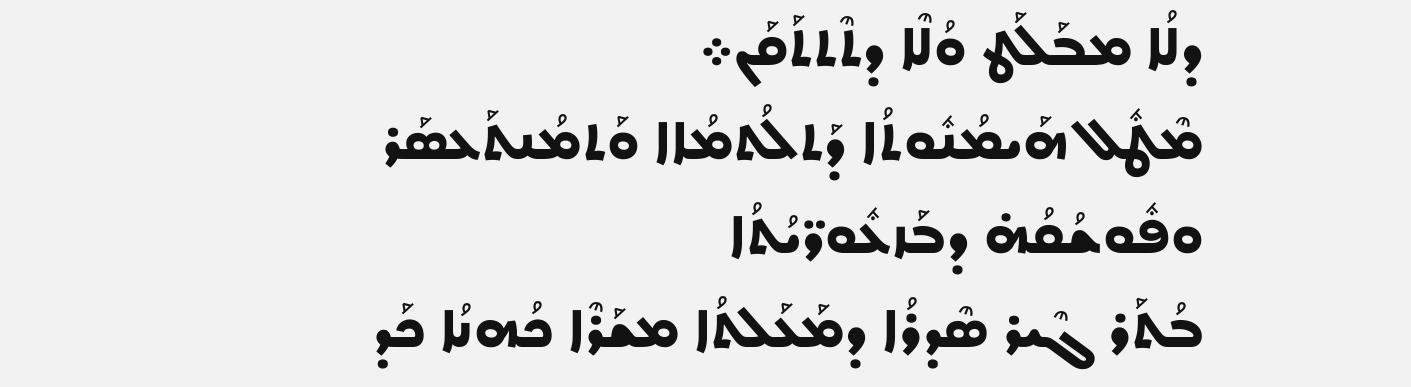ܕܠܳܐ ܡܒܰܠܰܛ ܘܳܠܶܐ ܕܬܶܬܬܰܩܰܢ܀
ܡܶܛܽܠ ܗܰܝܡܳܢܽܘܬܳܐ ܕܰܬܠܳܬܡܳܐܐ ܘܰܬܡܳܢܬܰܥܣܰܪ ܘܦܽܘܫܳܩܳܗ̇ ܕܒܰܙܥܽܘܪ̈ܝܳܬܳܐ
ܒܳܬܰܪ ܓܶܝܪ ܣܶܕܪܳܐ ܕܡܰܥܰܠܬܳܐ ܡܫܰܪܶܐ ܟܳܗܢܳܐ ܟܰܕ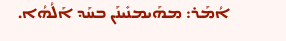ܐܳܡܰܪ: ܡܗܰܝܡܢܺܝܢܰܢ ܒܚܰܕ ܐܰܠܳܗܳܐ.